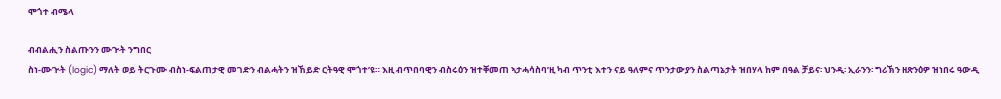ሞጎተ ብሜላ

ብብልሒን ስልጡንን ሙጒት ንግበር
ስነ-ሙጒት (logic) ማለት ወይ ትርጉሙ ብስነ-ፍልጠታዊ መገድን ብልሓትን ዝኸይድ ርትዓዊ ሞጎተ’ዩ። እዚ ብጥበባዊን ብስሩዕን ዝተቐመጠ ኣታሓሳስባ’ዚ ካብ ጥንቲ እተን ናይ ዓለምና ጥንታውያን ስልጣኔታት ዝበሃላ ከም በዓል ቻይና፡ ህንዲ፡ ኢራንን፡ ግሪኽን ዘጽንዕዎ ዝነበሩ ዓውዲ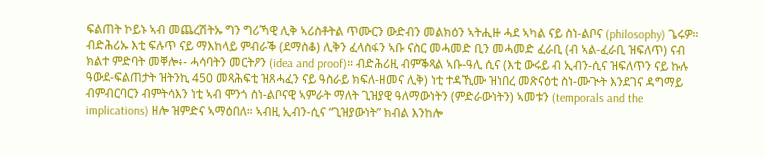ፍልጠት ኮይኑ ኣብ መጨረሽትኡ ግን ግሪኻዊ ሊቅ ኣሪስቶትል ጥሙርን ውድብን መልክዕን ኣትሒዙ ሓደ ኣካል ናይ ስነ-ልቦና (philosophy) ጌሩዎ። ብድሕሪኡ እቲ ፍሉጥ ናይ ማእከላይ ምብራቕ (ደማስቆ) ሊቅን ፈላስፋን ኣቡ ናስር መሓመድ ቢን መሓመድ ፈራቢ (ብ ኣል-ፈራቢ ዝፍለጥ) ናብ ክልተ ምድባት መቐሎ፥- ሓሳባትን መርትዖን (idea and proof)። ብድሕሪዚ ብምቕጻል ኣቡ-ዓሊ ሲና (እቲ ውሩይ ብ ኢብን-ሲና ዝፍለጥን ናይ ኩሉ ዓውደ-ፍልጠታት ዝትንኪ 450 መጻሕፍቲ ዝጸሓፈን ናይ ዓስራይ ክፍለ-ዘመና ሊቅ) ነቲ ተዳኺሙ ዝነበረ መጽናዕቲ ስነ-ሙጒት እንደገና ዳግማይ ብምብርባርን ብምትሳእን ነቲ ኣብ ሞንጎ ስነ-ልቦናዊ ኣምራት ማለት ጊዝያዊ ዓለማውነትን (ምድራውነትን) ኣመቱን (temporals and the implications) ዘሎ ዝምድና ኣማዕበለ። ኣብዚ ኢብን-ሲና “ጊዝያውነት” ክብል እንከሎ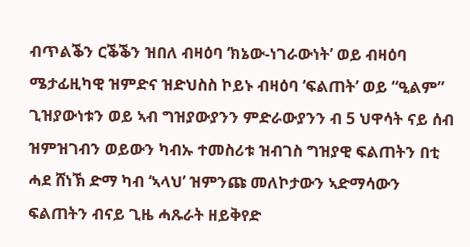ብጥልቕን ርቕቕን ዝበለ ብዛዕባ ‘ክኔው-ነገራውነት’ ወይ ብዛዕባ ሜታፊዚካዊ ዝምድና ዝድህስስ ኮይኑ ብዛዕባ ‘ፍልጠት’ ወይ “ዒልም” ጊዝያውነቱን ወይ ኣብ ግዝያውያንን ምድራውያንን ብ 5 ህዋሳት ናይ ሰብ ዝምዝገብን ወይውን ካብኡ ተመስሪቱ ዝብገስ ግዝያዊ ፍልጠትን በቲ ሓደ ሸነኽ ድማ ካብ ‘ኣላህ’ ዝምንጩ መለኮታውን ኣድማሳውን ፍልጠትን ብናይ ጊዜ ሓጹራት ዘይቅየድ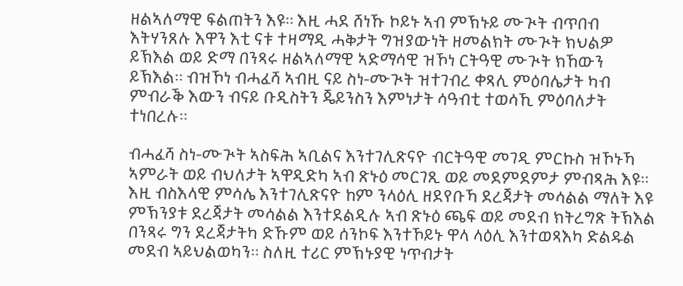ዘልኣለማዊ ፍልጠትን እዩ። እዚ ሓደ ሸነኹ ኮይኑ ኣብ ምኽኑይ ሙጒት ብጥበብ እትሃንጸሉ እዋን እቲ ናቱ ተዛማዲ ሓቅታት ግዝያውነት ዘመልክት ሙጒት ክህልዎ ይኽእል ወይ ድማ በንጻሩ ዘልኣለማዊ ኣድማሳዊ ዝኾነ ርትዓዊ ሙጒት ክኸውን ይኽእል። ብዝኾነ ብሓፈሻ ኣብዚ ናይ ስነ-ሙጒት ዝተገብረ ቀጻሊ ምዕባሌታት ካብ ምብራቕ እውን ብናይ ቡዲስትን ጄይንስን እምነታት ሳዓብቲ ተወሳኺ ምዕባለታት ተነበረሉ።

ብሓፈሻ ስነ-ሙጒት ኣስፍሕ ኣቢልና እንተገሊጽናዮ ብርትዓዊ መገዲ ምርኩስ ዝኾኑኻ ኣምራት ወይ ብህለታት ኣዋዲድካ ኣብ ጽኑዕ መርገጺ ወይ መደምደምታ ምብጻሕ እዩ። እዚ ብስእላዊ ምሳሌ እንተገሊጽናዮ ከም ንላዕሊ ዘደየቡኻ ደረጃታት መሳልል ማለት እዩ ምኽንያቱ ደረጃታት መሳልል እንተደልዲሉ ኣብ ጽኑዕ ጫፍ ወይ መደብ ክትረግጽ ትኽእል በንጻሩ ግን ደረጃታትካ ድኹም ወይ ሰንኮፍ እንተኾይኑ ዋላ ላዕሊ እንተወጻእካ ድልዱል መደብ ኣይህልወካን። ስለዚ ተሪር ምኽኑያዊ ነጥብታት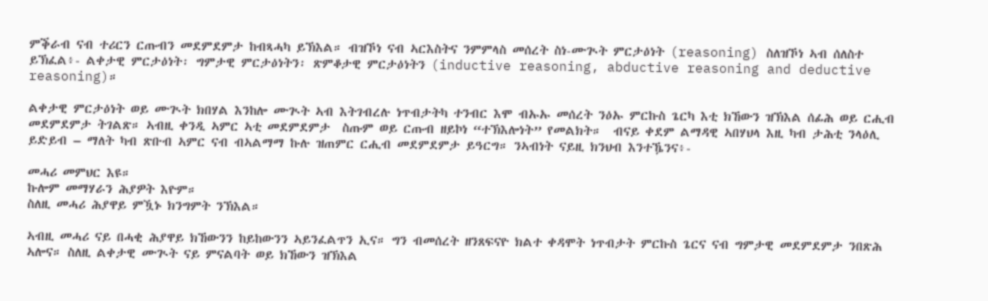ምቕራብ ናብ ተሪርን ርጡብን መደምደምታ ከብጻሓካ ይኽእል። ብዝኾነ ናብ ኣርእስትና ንምምላስ መሰረት ስነ-ሙጒት ምርታዕነት (reasoning) ስለዝኾነ ኣብ ሰለስተ ይኽፈል፥- ልቀታዊ ምርታዕነት፡ ግምታዊ ምርታዕነትን፡ ጽምቆታዊ ምርታዕነትን (inductive reasoning, abductive reasoning and deductive reasoning)።

ልቀታዊ ምርታዕነት ወይ ሙጒት ክበሃል እንከሎ ሙጒት ኣብ እትገብረሉ ነጥብታትካ ተንብር እሞ ብኡኡ መሰረት ንዕኡ ምርኩስ ጌርካ እቲ ክኸውን ዝኽእል ሰፊሕ ወይ ርሒብ መደምደምታ ትገልጽ። ኣብዚ ቀንዲ ኣምር ኣቲ መደምደምታ  ስጡም ወይ ርጡብ ዘይኮነ “ተኽእሎነት” የመልክት።  ብናይ ቀደም ልማዳዊ ኣበሃህላ እዚ ካብ ታሕቲ ንላዕሊ ይድይብ – ማለት ካብ ጽቡብ ኣምር ናብ ብኣልማማ ኩሉ ዝጠምር ርሒብ መደምደምታ ይዓርግ። ንኣብነት ናይዚ ክንህብ እንተዄንና፥-

መሓሪ መምህር እዩ።
ኩሎም መማሃራን ሕያዎት እዮም።
ስለዚ መሓሪ ሕያዋይ ምዃኑ ክንግምት ንኽእል።

ኣብዚ መሓሪ ናይ በሓቂ ሕያዋይ ክኸውንን ከይከውንን ኣይንፈልጥን ኢና። ግን ብመሰረት ዘንጸፍናዮ ክልተ ቀዳሞት ነጥብታት ምርኩስ ጌርና ናብ ግምታዊ መደምደምታ ንበጽሕ ኣሎና። ስለዚ ልቀታዊ ሙጒት ናይ ምናልባት ወይ ክኸውን ዝኽእል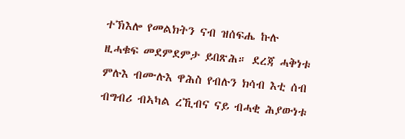ተኽእሎ የመልክትን ናብ ዝሰፍሔ ኩሉ ዚሓቁፍ መደምደምታ ይበጽሕ። ደረጃ ሓቅነቱ ምሉእ ብሙሉእ ዋሕስ የብሉን ክሳብ እቲ ሰብ ብግብሪ ብኣካል ረኺብና ናይ ብሓቂ ሕያውነቱ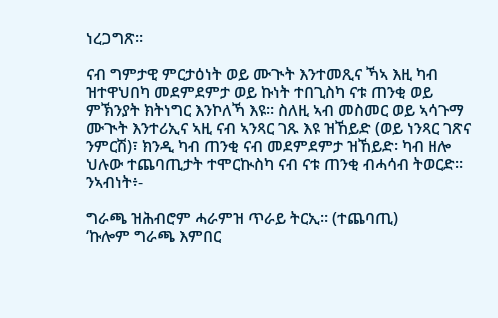ነረጋግጽ።

ናብ ግምታዊ ምርታዕነት ወይ ሙጒት እንተመጺና ኻኣ እዚ ካብ ዝተዋህበካ መደምደምታ ወይ ኩነት ተበጊስካ ናቱ ጠንቂ ወይ ምኽንያት ክትነግር እንኮለኻ እዩ። ስለዚ ኣብ መስመር ወይ ኣሳጉማ ሙጒት እንተሪኢና ኣዚ ናብ ኣንጻር ገጹ እዩ ዝኸይድ (ወይ ነንጻር ገጽና ንምርሽ)፣ ክንዲ ካብ ጠንቂ ናብ መደምደምታ ዝኸይድ፡ ካብ ዘሎ ህሉው ተጨባጢታት ተሞርኲስካ ናብ ናቱ ጠንቂ ብሓሳብ ትወርድ። ንኣብነት፥-

ግራጫ ዝሕብሮም ሓራምዝ ጥራይ ትርኢ። (ተጨባጢ)
‘ኩሎም ግራጫ እምበር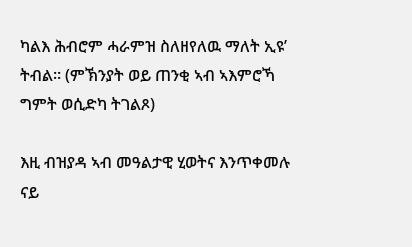ካልእ ሕብሮም ሓራምዝ ስለዘየለዉ ማለት ኢዩ’ ትብል። (ምኽንያት ወይ ጠንቂ ኣብ ኣእምሮኻ ግምት ወሲድካ ትገልጾ)

እዚ ብዝያዳ ኣብ መዓልታዊ ሂወትና እንጥቀመሉ ናይ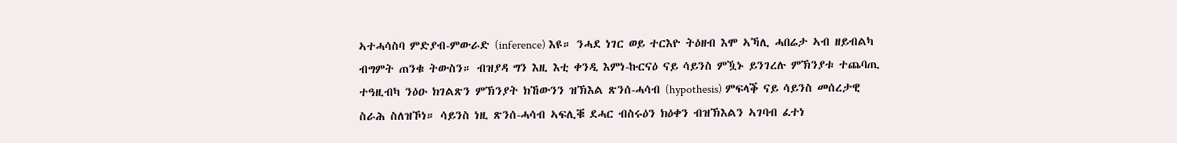ኣተሓሳስባ ምድያብ-ምውራድ (inference) እዩ። ንሓደ ነገር ወይ ተርእዮ ትዕዘብ እሞ ኣኻሊ ሓበሬታ ኣብ ዘይብልካ ብግምት ጠንቁ ትውስን። ብዝያዳ ግን እዚ እቲ ቀንዲ እምነ-ኩርናዕ ናይ ሳይንስ ምዃኑ ይንገረሉ ምኽንያቱ ተጨባጢ ተዓዚብካ ንዕዑ ክገልጽን ምኽንያት ክኸውንን ዝኽእል ጽንሰ-ሓሳብ (hypothesis) ምፍላቕ ናይ ሳይንስ መሰረታዊ ስራሕ ስለዝኾነ። ሳይንስ ነዚ ጽንሰ-ሓሳብ ኣፍሊቑ ደሓር ብስሩዕን ክዕቀን ብዝኽእልን ኣገባብ ፈተነ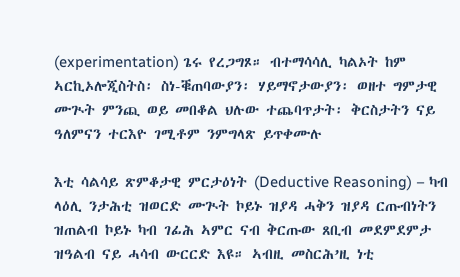(experimentation) ጌሩ የረጋግጾ። ብተማሳሳሊ ካልኦት ከም ኣርኪኦሎጂስትስ፡ ስነ-ቑጠባውያን፡ ሃይማኖታውያን፡ ወዘተ ግምታዊ ሙጒት ምንጪ ወይ መበቆል ህሉው ተጨባጥታት፡ ቅርስታትን ናይ ዓለምናን ተርእዮ ገሚቶም ንምግላጽ ይጥቀሙሉ

እቲ ሳልሳይ ጽምቆታዊ ምርታዕነት (Deductive Reasoning) – ካብ ላዕሊ ንታሕቲ ዝወርድ ሙጒት ኮይኑ ዝያዳ ሓቅን ዝያዳ ርጡብነትን ዝጠልብ ኮይኑ ካብ ገፊሕ ኣምር ናብ ቅርጡው ጸቢብ መደምደምታ ዝዓልብ ናይ ሓሳብ ውርርድ እዩ። ኣብዚ መስርሕ’ዚ ነቲ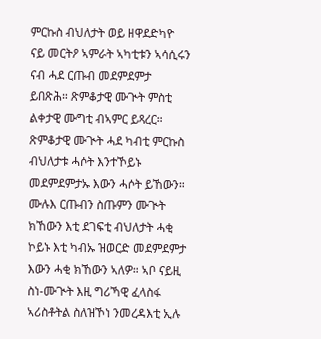ምርኩስ ብህለታት ወይ ዘዋደድካዮ ናይ መርትዖ ኣምራት ኣካቲቱን ኣሳሲሩን ናብ ሓደ ርጡብ መደምደምታ ይበጽሕ። ጽምቆታዊ ሙጒት ምስቲ ልቀታዊ ሙግቲ ብኣምር ይጻረር። ጽምቆታዊ ሙጒት ሓደ ካብቲ ምርኩስ ብህለታቱ ሓሶት እንተኾይኑ መደምደምታኡ እውን ሓሶት ይኸውን። ሙሉእ ርጡብን ስጡምን ሙጒት ክኸውን እቲ ደገፍቲ ብህለታት ሓቂ ኮይኑ እቲ ካብኡ ዝወርድ መደምደምታ እውን ሓቂ ክኸውን ኣለዎ። ኣቦ ናይዚ ስነ-ሙጒት እዚ ግሪኻዊ ፈላስፋ ኣሪስቶትል ስለዝኾነ ንመረዳእቲ ኢሉ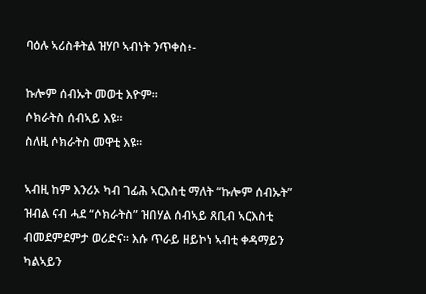ባዕሉ ኣሪስቶትል ዝሃቦ ኣብነት ንጥቀስ፥-

ኩሎም ሰብኡት መወቲ እዮም።
ሶክራትስ ሰብኣይ እዩ።
ስለዚ ሶክራትስ መዋቲ እዩ።

ኣብዚ ከም እንሪኦ ካብ ገፊሕ ኣርእስቲ ማለት “ኩሎም ሰብኡት” ዝብል ናብ ሓደ “ሶክራትስ” ዝበሃል ሰብኣይ ጸቢብ ኣርእስቲ ብመደምደምታ ወሪድና። እሱ ጥራይ ዘይኮነ ኣብቲ ቀዳማይን ካልኣይን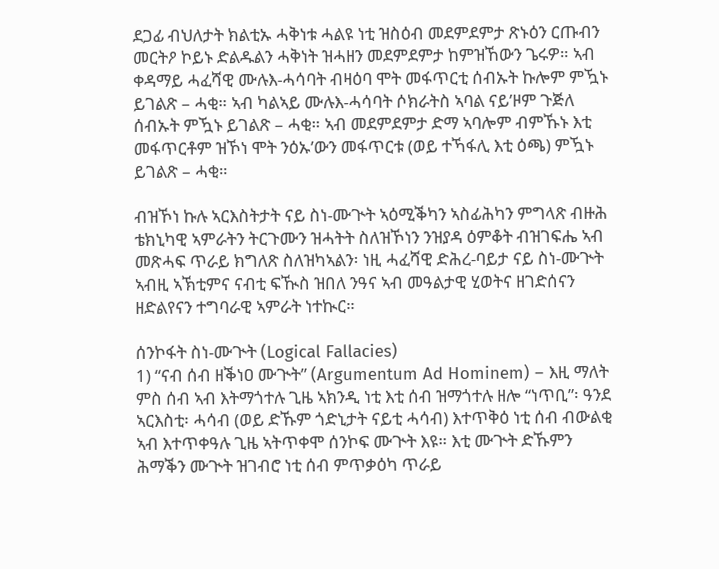ደጋፊ ብህለታት ክልቲኡ ሓቅነቱ ሓልዩ ነቲ ዝስዕብ መደምደምታ ጽኑዕን ርጡብን መርትዖ ኮይኑ ድልዱልን ሓቅነት ዝሓዘን መደምደምታ ከምዝኸውን ጌሩዎ። ኣብ ቀዳማይ ሓፈሻዊ ሙሉእ-ሓሳባት ብዛዕባ ሞት መፋጥርቲ ሰብኡት ኩሎም ምዃኑ ይገልጽ – ሓቂ። ኣብ ካልኣይ ሙሉእ-ሓሳባት ሶክራትስ ኣባል ናይ’ዞም ጉጅለ ሰብኡት ምዃኑ ይገልጽ – ሓቂ። ኣብ መደምደምታ ድማ ኣባሎም ብምኹኑ እቲ መፋጥርቶም ዝኾነ ሞት ንዕኡ’ውን መፋጥርቱ (ወይ ተኻፋሊ እቲ ዕጫ) ምዃኑ ይገልጽ – ሓቂ።

ብዝኾነ ኩሉ ኣርእስትታት ናይ ስነ-ሙጒት ኣዕሚቕካን ኣስፊሕካን ምግላጽ ብዙሕ ቴክኒካዊ ኣምራትን ትርጉሙን ዝሓትት ስለዝኾነን ንዝያዳ ዕምቆት ብዝገፍሔ ኣብ መጽሓፍ ጥራይ ክግለጽ ስለዝካኣልን፡ ነዚ ሓፈሻዊ ድሕረ-ባይታ ናይ ስነ-ሙጒት ኣብዚ ኣኽቲምና ናብቲ ፍዂስ ዝበለ ንዓና ኣብ መዓልታዊ ሂወትና ዘገድሰናን ዘድልየናን ተግባራዊ ኣምራት ነተኲር።

ሰንኮፋት ስነ-ሙጒት (Logical Fallacies)
1) “ናብ ሰብ ዘቕነዐ ሙጒት” (Argumentum Ad Hominem) – እዚ ማለት ምስ ሰብ ኣብ እትማጎተሉ ጊዜ ኣክንዲ ነቲ እቲ ሰብ ዝማጎተሉ ዘሎ “ነጥቢ”፡ ዓንደ ኣርእስቲ፡ ሓሳብ (ወይ ድኹም ጎድኒታት ናይቲ ሓሳብ) እተጥቅዕ ነቲ ሰብ ብውልቂ ኣብ እተጥቀዓሉ ጊዜ ኣትጥቀሞ ሰንኮፍ ሙጒት እዩ። እቲ ሙጒት ድኹምን ሕማቕን ሙጒት ዝገብሮ ነቲ ሰብ ምጥቃዕካ ጥራይ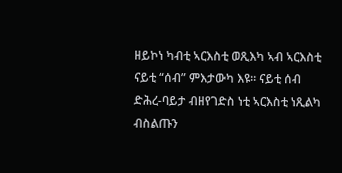ዘይኮነ ካብቲ ኣርእስቲ ወጺእካ ኣብ ኣርእስቲ ናይቲ “ሰብ” ምእታውካ እዩ። ናይቲ ሰብ ድሕረ-ባይታ ብዘየገድስ ነቲ ኣርእስቲ ነጺልካ ብስልጡን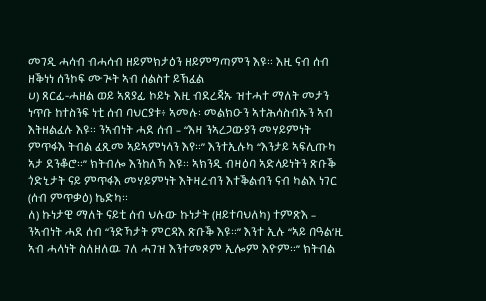መገዲ ሓሳብ ብሓሳብ ዘይምክታዕን ዘይምግጣምን እዩ። እዚ ናብ ሰብ ዘቕነነ ሰንኮፍ ሙጒት ኣብ ሰልስተ ይኽፈል
ሀ) ጸርፊ-ሓዘል ወይ ኣጸያፊ ኮይኑ እዚ ብደረጃኡ ዝተሓተ ማለት መታን ነጥቡ ከተስንፍ ነቲ ሰብ ባህርያቱ፥ ኣመሉ፡ መልክዑን ኣተሕሳስብኡን ኣብ እትዘልፈሉ እዩ። ንኣብነት ሓደ ሰብ – “እዛ ንኣረጋውያን መሃይምነት ምጥፋእ ትብል ፈጺመ ኣይኣምነላን እየ።” እንተኢሉካ “እንታይ ኣፍሊጡካ ኣታ ደንቆሮ።” ክትብሎ እንከለኻ እዩ። ኣክንዲ ብዛዕባ ኣድላይነትን ጽቡቕ ጎድኒታት ናይ ምጥፋእ መሃይምነት እትዛረብን እተቕልብን ናብ ካልእ ነገር (ሰብ ምጥቃዕ) ኬድካ።
ለ) ኩነታዊ ማለት ናይቲ ሰብ ህሉው ኩነታት (ዘይተባህለካ) ተምጽእ – ንኣብነት ሓደ ሰብ “ንድኻታት ምርዳእ ጽቡቕ እዩ።” እንተ ኢሉ “ኣይ በዓል’ዚ ኣብ ሓላነት ስለዘለዉ ገለ ሓገዝ እንተመጾም ኢሎም እዮም።” ክትብል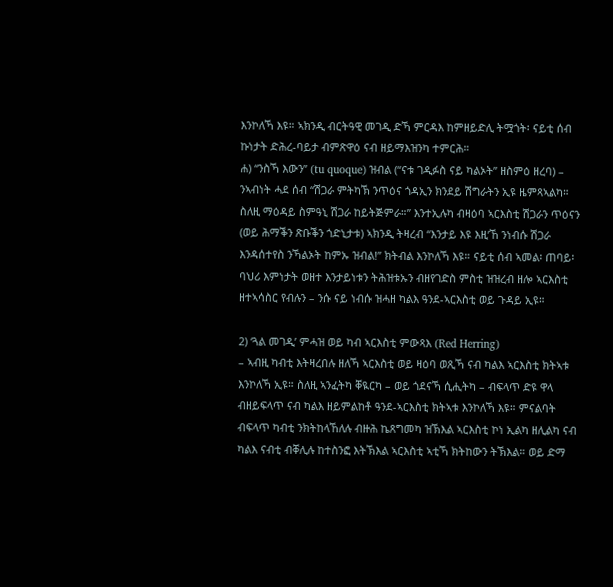እንኮለኻ እዩ። ኣክንዲ ብርትዓዊ መገዲ ድኻ ምርዳእ ከምዘይድሊ ትሟጎት፡ ናይቲ ሰብ ኩነታት ድሕረ-ባይታ ብምጽዋዕ ናብ ዘይማእዝንካ ተምርሕ።
ሐ) “ንስኻ እውን” (tu quoque) ዝብል (“ናቱ ገዲፉስ ናይ ካልኦት” ዘስምዕ ዘረባ) – ንኣብነት ሓደ ሰብ “ሽጋራ ምትካኽ ንጥዕና ጎዳኢን ክንደይ ሽግራትን ኢዩ ዜምጻኣልካ። ስለዚ ማዕዳይ ስምዓኒ ሽጋራ ከይትጅምራ።” እንተኢሉካ ብዛዕባ ኣርእስቲ ሽጋራን ጥዕናን (ወይ ሕማቕን ጽቡቕን ጎድኒታቱ) ኣክንዲ ትዛረብ “እንታይ እዩ እዚ’ኸ ንነብሱ ሽጋራ እንዳሰተየስ ንኻልኦት ከምኡ ዝብል!” ክትብል እንኮለኻ እዩ። ናይቲ ሰብ ኣመል፡ ጠባይ፡ ባህሪ እምነታት ወዘተ እንታይነቱን ትሕዝቱኡን ብዘየገድስ ምስቲ ዝዝረብ ዘሎ ኣርእስቲ ዘተኣሳስር የብሉን – ንሱ ናይ ነብሱ ዝሓዘ ካልእ ዓንደ-ኣርእስቲ ወይ ጉዳይ ኢዩ።

2) ‘ጓል መገዲ’ ምሓዝ ወይ ካብ ኣርእስቲ ምውጻእ (Red Herring)
– ኣብዚ ካብቲ እትዛረበሉ ዘለኻ ኣርእስቲ ወይ ዛዕባ ወጺኻ ናብ ካልእ ኣርእስቲ ክትኣቱ እንኮለኻ ኢዩ። ስለዚ ኣንፈትካ ቐዪርካ – ወይ ጎደናኻ ሲሒትካ – ብፍላጥ ድዩ ዋላ ብዘይፍላጥ ናብ ካልእ ዘይምልከቶ ዓንደ-ኣርእስቲ ክትኣቱ እንኮለኻ እዩ። ምናልባት ብፍላጥ ካብቲ ንክትከላኸለሉ ብዙሕ ኬጸግመካ ዝኽእል ኣርእስቲ ኮነ ኢልካ ዘሊልካ ናብ ካልእ ናብቲ ብቐሊሉ ከተስንፎ እትኽእል ኣርእስቲ ኣቲኻ ክትከውን ትኽእል። ወይ ድማ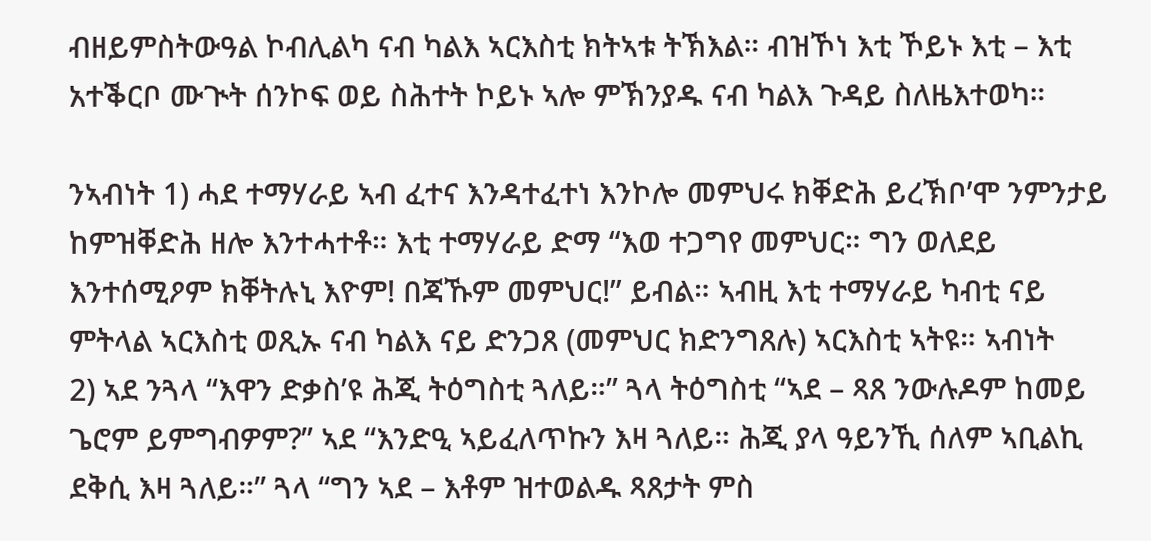ብዘይምስትውዓል ኮብሊልካ ናብ ካልእ ኣርእስቲ ክትኣቱ ትኽእል። ብዝኾነ እቲ ኾይኑ እቲ – እቲ አተቕርቦ ሙጒት ሰንኮፍ ወይ ስሕተት ኮይኑ ኣሎ ምኽንያዱ ናብ ካልእ ጉዳይ ስለዜእተወካ።

ንኣብነት 1) ሓደ ተማሃራይ ኣብ ፈተና እንዳተፈተነ እንኮሎ መምህሩ ክቐድሕ ይረኽቦ’ሞ ንምንታይ ከምዝቐድሕ ዘሎ እንተሓተቶ። እቲ ተማሃራይ ድማ “እወ ተጋግየ መምህር። ግን ወለደይ እንተሰሚዖም ክቐትሉኒ እዮም! በጃኹም መምህር!” ይብል። ኣብዚ እቲ ተማሃራይ ካብቲ ናይ ምትላል ኣርእስቲ ወጺኡ ናብ ካልእ ናይ ድንጋጸ (መምህር ክድንግጸሉ) ኣርእስቲ ኣትዩ። ኣብነት
2) ኣደ ንጓላ “እዋን ድቃስ’ዩ ሕጂ ትዕግስቲ ጓለይ።” ጓላ ትዕግስቲ “ኣደ – ጻጸ ንውሉዶም ከመይ ጌሮም ይምግብዎም?” ኣደ “እንድዒ ኣይፈለጥኩን እዛ ጓለይ። ሕጂ ያላ ዓይንኺ ሰለም ኣቢልኪ ደቅሲ እዛ ጓለይ።” ጓላ “ግን ኣደ – እቶም ዝተወልዱ ጻጸታት ምስ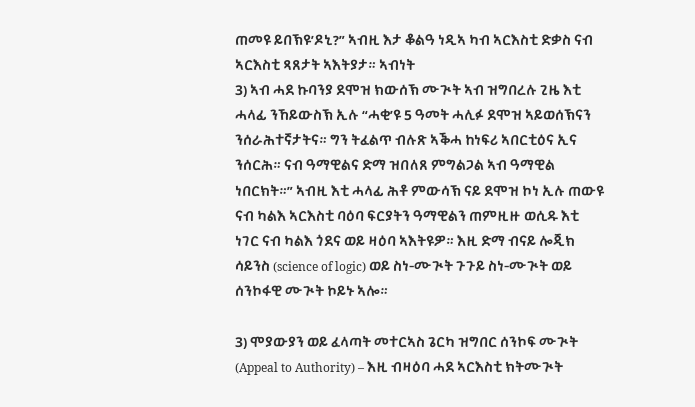ጠመዩ ይበኽዩ’ዶኒ?” ኣብዚ እታ ቆልዓ ነዲኣ ካብ ኣርእስቲ ድቃስ ናብ ኣርእስቲ ጻጸታት ኣእትያታ። ኣብነት
3) ኣብ ሓደ ኩባንያ ደሞዝ ክውሰኽ ሙጒት ኣብ ዝግበረሉ ጊዜ እቲ ሓላፊ ንኸይውስኽ ኢሉ “ሓቂ’ዩ 5 ዓመት ሓሊፉ ደሞዝ ኣይወሰኽናን ንሰራሕተኛታትና። ግን ትፈልጥ ብሉጽ ኣቕሓ ከነፍሪ ኣበርቲዕና ኢና ንሰርሕ። ናብ ዓማዊልና ድማ ዝበለጸ ምግልጋል ኣብ ዓማዊል ነበርክት።” ኣብዚ እቲ ሓላፊ ሕቶ ምውሳኽ ናይ ደሞዝ ኮነ ኢሉ ጠውዩ ናብ ካልእ ኣርእስቲ ባዕባ ፍርያትን ዓማዊልን ጠምዚዙ ወሲዱ እቲ ነገር ናብ ካልእ ጎደና ወይ ዛዕባ ኣእትዩዎ። እዚ ድማ ብናይ ሎጂክ ሳይንስ (science of logic) ወይ ስነ-ሙጒት ጉጉይ ስነ-ሙጒት ወይ ሰንኮፋዊ ሙጒት ኮይኑ ኣሎ።

3) ሞያውያን ወይ ፈላጣት መተርኣስ ጌርካ ዝግበር ሰንኮፍ ሙጒት (Appeal to Authority) – እዚ ብዛዕባ ሓደ ኣርእስቲ ክትሙጒት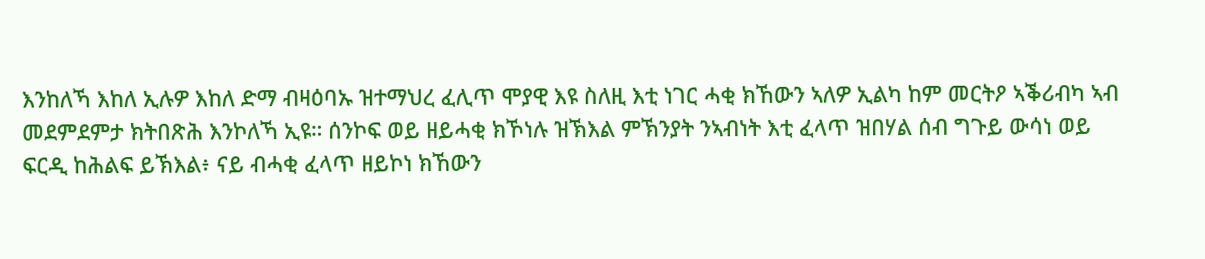እንከለኻ እከለ ኢሉዎ እከለ ድማ ብዛዕባኡ ዝተማህረ ፈሊጥ ሞያዊ እዩ ስለዚ እቲ ነገር ሓቂ ክኸውን ኣለዎ ኢልካ ከም መርትዖ ኣቕሪብካ ኣብ መደምደምታ ክትበጽሕ እንኮለኻ ኢዩ። ሰንኮፍ ወይ ዘይሓቂ ክኾነሉ ዝኽእል ምኽንያት ንኣብነት እቲ ፈላጥ ዝበሃል ሰብ ግጉይ ውሳነ ወይ ፍርዲ ከሕልፍ ይኽእል፥ ናይ ብሓቂ ፈላጥ ዘይኮነ ክኸውን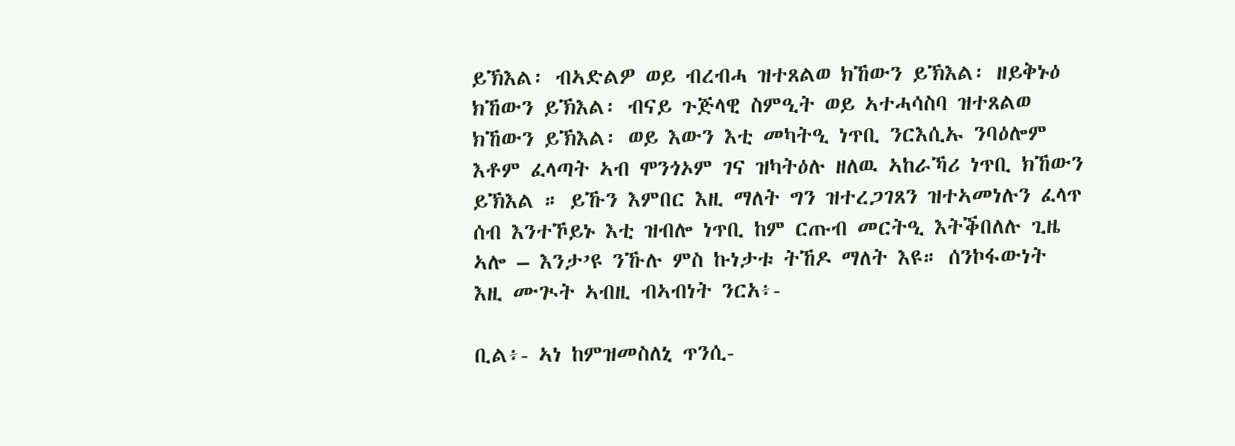ይኽእል፡ ብኣድልዎ ወይ ብረብሓ ዝተጸልወ ክኸውን ይኽእል፡ ዘይቅኑዕ ክኸውን ይኽእል፡ ብናይ ጉጅላዊ ስምዒት ወይ ኣተሓሳስባ ዝተጸልወ ክኸውን ይኽእል፡ ወይ እውን እቲ መካትዒ ነጥቢ ንርእሲኡ ንባዕሎም እቶም ፈላጣት ኣብ ሞንጎኦም ገና ዝካትዕሉ ዘለዉ ኣከራኻሪ ነጥቢ ክኸውን ይኽእል ። ይኹን እምበር እዚ ማለት ግን ዝተረጋገጸን ዝተኣመነሉን ፈላጥ ሰብ እንተኾይኑ እቲ ዝብሎ ነጥቢ ከም ርጡብ መርትዒ እትቕበለሉ ጊዜ ኣሎ – እንታ’ዩ ንኹሉ ምስ ኩነታቱ ትኸዶ ማለት እዩ። ሰንኮፋውነት እዚ ሙጒት ኣብዚ ብኣብነት ንርአ፥-

ቢል፥- ኣነ ከምዝመስለኒ ጥንሲ-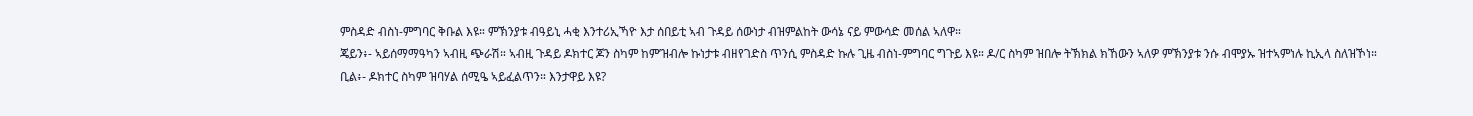ምስዳድ ብስነ-ምግባር ቅቡል እዩ። ምኽንያቱ ብዓይኒ ሓቂ እንተሪኢኻዮ እታ ሰበይቲ ኣብ ጉዳይ ሰውነታ ብዝምልከት ውሳኔ ናይ ምውሳድ መሰል ኣለዋ።
ጄይን፥- ኣይሰማማዓካን ኣብዚ ጭራሽ። ኣብዚ ጉዳይ ዶክተር ጆን ስካም ከም’ዝብሎ ኩነታቱ ብዘየገድስ ጥንሲ ምስዳድ ኩሉ ጊዜ ብስነ-ምግባር ግጉይ እዩ። ዶ/ር ስካም ዝበሎ ትኽክል ክኸውን ኣለዎ ምኽንያቱ ንሱ ብሞያኡ ዝተኣምነሉ ኪኢላ ስለዝኾነ።
ቢል፥- ዶክተር ስካም ዝባሃል ሰሚዔ ኣይፈልጥን። እንታዋይ እዩ?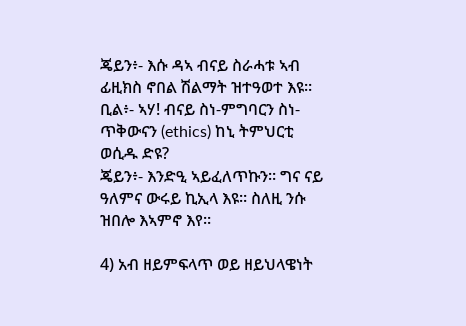ጄይን፥- እሱ ዳኣ ብናይ ስራሓቱ ኣብ ፊዚክስ ኖበል ሽልማት ዝተዓወተ እዩ።
ቢል፥- ኣሃ! ብናይ ስነ-ምግባርን ስነ-ጥቅውናን (ethics) ከኒ ትምህርቲ ወሲዱ ድዩ?
ጄይን፥- እንድዒ ኣይፈለጥኩን። ግና ናይ ዓለምና ውሩይ ኪኢላ እዩ። ስለዚ ንሱ ዝበሎ እኣምኖ እየ።

4) አብ ዘይምፍላጥ ወይ ዘይህላዌነት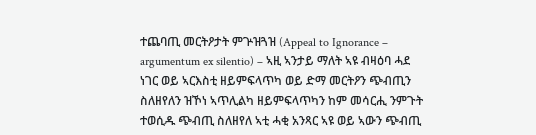ተጨባጢ መርትዖታት ምጕዝጓዝ (Appeal to Ignorance – argumentum ex silentio) – ኣዚ ኣንታይ ማለት ኣዩ ብዛዕባ ሓደ ነገር ወይ ኣርእስቲ ዘይምፍላጥካ ወይ ድማ መርትዖን ጭብጢን ስለዘየለን ዝኾነ ኣጥሊልካ ዘይምፍላጥካን ከም መሳርሒ ንምጉት ተወሲዱ ጭብጢ ስለዘየለ ኣቲ ሓቂ አንጻር ኣዩ ወይ ኣውን ጭብጢ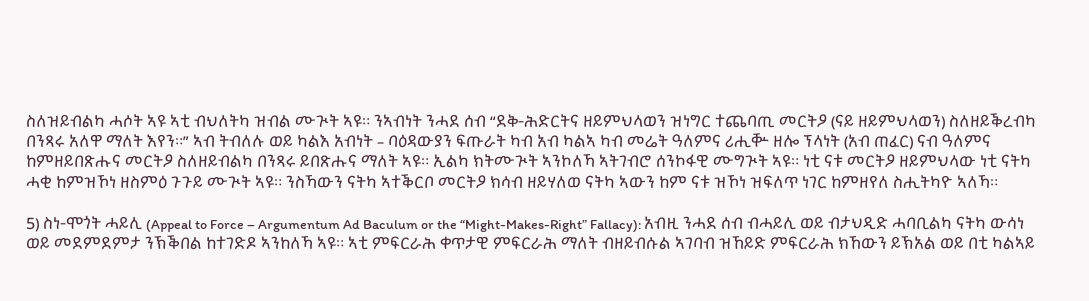ስለዝይብልካ ሓሶት ኣዩ ኣቲ ብህለትካ ዝብል ሙጒት ኣዩ። ንኣብነት ንሓደ ሰብ “ደቅ-ሕድርትና ዘይምህላወን ዝነግር ተጨባጢ መርትዖ (ናይ ዘይምህላወን) ስለዘይቕረብካ በንጻሩ አለዋ ማለት እየን።” ኣብ ትብለሉ ወይ ካልእ አብነት – ባዕዳውያን ፍጡራት ካብ አብ ካልኣ ካብ መሬት ዓለምና ሪሒቝ ዘሎ ፕላነት (አብ ጠፈር) ናብ ዓለምና ከምዘይበጽሑና መርትዖ ስለዘይብልካ በንጻሩ ይበጽሑና ማለት ኣዩ። ኢልካ ክትሙጒት ኣንኮለኻ ኣትገብሮ ሰንኮፋዊ ሙግጒት ኣዩ። ነቲ ናቱ መርትዖ ዘይምህላው ነቲ ናትካ ሓቂ ከምዝኾነ ዘስምዕ ጉጉይ ሙጒት ኣዩ። ንስኻውን ናትካ ኣተቕርቦ መርትዖ ክሳብ ዘይሃለወ ናትካ ኣውን ከም ናቱ ዝኾነ ዝፍለጥ ነገር ከምዘየለ ስሒትካዮ ኣለኻ።

5) ስነ-ሞጎት ሓይሊ (Appeal to Force – Argumentum Ad Baculum or the “Might-Makes-Right” Fallacy): አብዚ ንሓደ ሰብ ብሓይሊ ወይ ብታህዲድ ሓባቢልካ ናትካ ውሳነ ወይ መደምደምታ ንኽቕበል ከተገድዶ ኣንከለኻ ኣዩ። ኣቲ ምፍርራሕ ቀጥታዊ ምፍርራሕ ማለት ብዘይብሱል ኣገባብ ዝኸይድ ምፍርራሕ ክኸውን ይኽአል ወይ በቲ ካልኣይ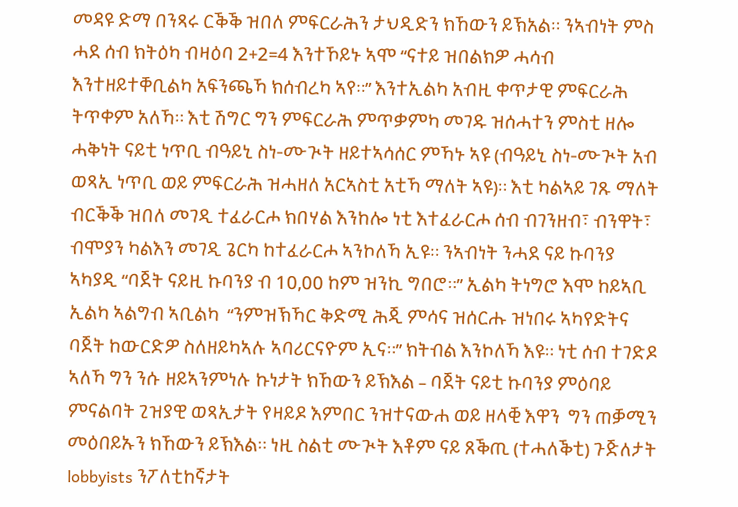መዳዩ ድማ በንጻሩ ርቕቕ ዝበለ ምፍርራሕን ታህዲድን ክኸውን ይኽአል። ንኣብነት ምስ ሓደ ሰብ ክትዕካ ብዛዕባ 2+2=4 እንተኾይኑ ኣሞ “ናተይ ዝበልክዎ ሓሳብ እንተዘይተቐቢልካ አፍንጫኻ ክሰብረካ ኣየ።” እንተኢልካ አብዚ ቀጥታዊ ምፍርራሕ ትጥቀም አለኻ። እቲ ሽግር ግን ምፍርራሕ ምጥቃምካ መገዱ ዝሰሓተን ምስቲ ዘሎ ሓቅነት ናይቲ ነጥቢ ብዓይኒ ስነ-ሙጒት ዘይተኣሳሰር ምኻኑ ኣዩ (ብዓይኒ ስነ-ሙጒት አብ ወጻኢ ነጥቢ ወይ ምፍርራሕ ዝሓዘለ አርኣስቲ አቲኻ ማለት ኣዩ)። እቲ ካልኣይ ገጹ ማለት ብርቕቕ ዝበለ መገዲ ተፈራርሖ ክበሃል እንከሎ ነቲ እተፈራርሖ ሰብ ብገንዘብ፣ ብንዋት፣ ብሞያን ካልእን መገዲ ጌርካ ከተፈራርሖ ኣንኮለኻ ኢዩ። ንኣብነት ንሓደ ናይ ኩባንያ ኣካያዲ “ባጀት ናይዚ ኩባንያ ብ 10,00 ከም ዝንኪ ግበሮ።” ኢልካ ትነግሮ እሞ ከይኣቢ ኢልካ ኣልግብ ኣቢልካ  “ንምዝኽኻር ቅድሚ ሕጂ ምሳና ዝሰርሑ ዝነበሩ ኣካየድትና ባጀት ከውርድዎ ስለዘይካኣሉ ኣባሪርናዮም ኢና።” ክትብል እንኮለኻ እዩ። ነቲ ሰብ ተገድዶ ኣለኻ ግን ንሱ ዘይኣንምነሉ ኩነታት ክኸውን ይኽእል – ባጀት ናይቲ ኩባንያ ምዕባይ ምናልባት ጊዝያዊ ወጻኢታት የዛይዶ እምበር ንዝተናውሐ ወይ ዘላቒ እዋን  ግን ጠቓሚን መዕበይኡን ክኸውን ይኽእል። ነዚ ስልቲ ሙጒት እቶም ናይ ጸቕጢ (ተሓለቕቲ) ጉጅለታት lobbyists ንፖለቲከኛታት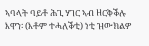ኣባላት ባይቶ ሕጊ ሃገር ኣብ ዘርቅቕሉ እዋን፡ (እቶም ተሓለቕቲ) ነቲ ዝውክልዎ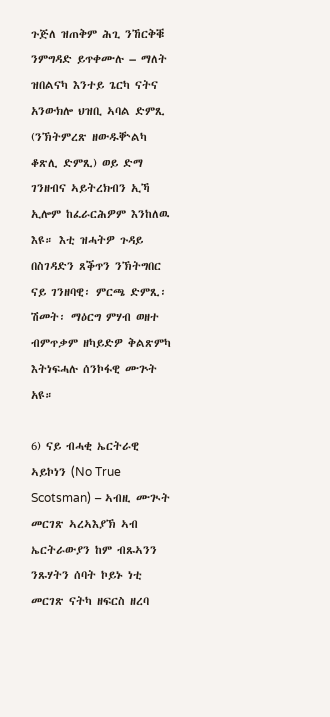ጉጅለ ዝጠቅም ሕጊ ንኸርቅቑ ንምግዳድ ይጥቀሙሉ – ማለት ዝበልናካ እንተይ ጌርካ ናትና አንውክሎ ህዝቢ ኣባል ድምጺ (ንኽትምረጽ ዘውዱቝልካ ቆጽሊ ድምጺ) ወይ ድማ ገንዘብና ኣይትረክብን ኢኻ ኢሎም ከፈራርሕዎም እንከለዉ እዩ። እቲ ዝሓትዎ ጉዳይ በስገዳድን ጸቕጥን ንኽትግበር ናይ ገንዘባዊ፡ ምርጫ ድምጺ፡ ሽመት፡ ማዕርግ ምሃብ ወዘተ ብምጥቃም ዘካይድዎ ቅልጽምካ እትነፍሓሉ ሰንኮፋዊ ሙጕት አዩ።

6) ናይ ብሓቂ ኤርትራዊ ኣይኮነን (No True Scotsman) – ኣብዚ ሙጒት መርገጽ ኣረኣእያኽ ኣብ ኤርትራውያን ከም ብጹኣንን ንጹሃትን ሰባት ኮይኑ ነቲ መርገጽ ናትካ ዘፍርስ ዘረባ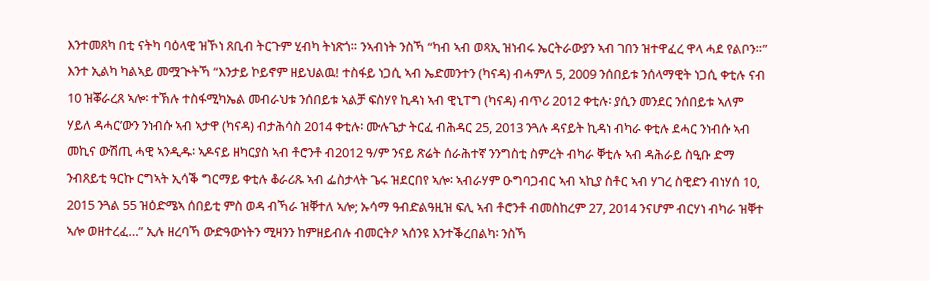እንተመጸካ በቲ ናትካ ባዕላዊ ዝኾነ ጸቢብ ትርጉም ሂብካ ትነጽጎ። ንኣብነት ንስኻ “ካብ ኣብ ወጻኢ ዝነብሩ ኤርትራውያን ኣብ ገበን ዝተዋፈረ ዋላ ሓደ የልቦን።” እንተ ኢልካ ካልኣይ መሟጒትኻ “እንታይ ኮይኖም ዘይህልዉ! ተስፋይ ነጋሲ ኣብ ኤድመንተን (ካናዳ) ብሓምለ 5, 2009 ንሰበይቱ ንሰላማዊት ነጋሲ ቀቲሉ ናብ 10 ዝቖራረጸ ኣሎ፡ ተኽሉ ተስፋሚካኤል መብራህቱ ንሰበይቱ ኣልቻ ፍስሃየ ኪዳነ ኣብ ዊኒፐግ (ካናዳ) ብጥሪ 2012 ቀቲሉ፡ ያሲን መንደር ንሰበይቱ ኣለም ሃይለ ዳሓር’ውን ንነብሱ ኣብ ኣታዋ (ካናዳ) ብታሕሳስ 2014 ቀቲሉ፡ ሙሉጌታ ትርፈ ብሕዳር 25, 2013 ንጓሉ ዳናይት ኪዳነ ብካራ ቀቲሉ ደሓር ንነብሱ ኣብ መኪና ውሽጢ ሓዊ ኣንዲዱ፡ ኣዶናይ ዘካርያስ ኣብ ቶሮንቶ ብ2012 ዓ/ም ንናይ ጽሬት ሰራሕተኛ ንንግስቲ ስምረት ብካራ ቐቲሉ ኣብ ዳሕራይ ስዒቡ ድማ ንብጸይቲ ዓርኩ ርግኣት ኢሳቕ ግርማይ ቀቲሉ ቆራሪጹ ኣብ ፌስታላት ጌሩ ዝደርበየ ኣሎ፡ ኣብራሃም ዑግባጋብር ኣብ ኣኪያ ስቶር ኣብ ሃገረ ስዊድን ብነሃሰ 10, 2015 ንጓል 55 ዝዕድሜኣ ሰበይቲ ምስ ወዳ ብኻራ ዝቐተለ ኣሎ; ኡሳማ ዓብድልዓዚዝ ፍሊ ኣብ ቶሮንቶ ብመስከረም 27, 2014 ንናሆም ብርሃነ ብካራ ዝቐተ ኣሎ ወዘተረፈ…” ኢሉ ዘረባኻ ውድዓውነትን ሚዛንን ከምዘይብሉ ብመርትዖ ኣሰንዩ እንተቕረበልካ፡ ንስኻ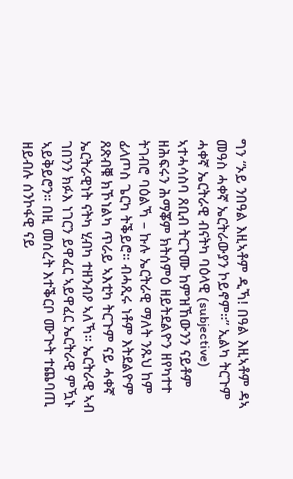ግን “ኦይ ንበዓል እዚኣቶም ዲኻ! በዓል እዚኣቶም ዳኣ መዓስ ሓቀኛ ኤርትራውያን ኮይኖም።” ኢልካ ትርጉም ሓቀኛ ኤርትራዊ ብናትካ ባዕላዊ (subjective) ኣተሓሳስባ ጸቢብ ትርጉሙ ከምዝኸውንን ናይቶም ዘሕፍሩን ሕማቖም ክትሰምዕ ዘይትደልዮን ዘየካተተ ትገብሮ ባዕልኻ – ኩሉ ኤርትራዊ ማለት ንጹህ ከም ፊላጦስ ጌርካ ትቕይሮ። ብሓጺሩ ነቶም እትደልዮም ጸጽብቑ ክኾነልካ ጥራይ ኣእቲካ ትርጉም ናይ ሓቀኛ ኤርትራዊነት ናትካ ሂብካ ተዘንብዖ ኣለኻ። ኤርትራዊ ኣብ ገበንን ክፉእ ነገርን ይዋፈር ኣይዋፈር ኤርትራዊ ምዃኑ ኣይቅይሮን። በዚ መሰረት እተቕርቦ ሙጒት ተጨባጢ ዘይብሉ ሰንኮፋዊ ናይ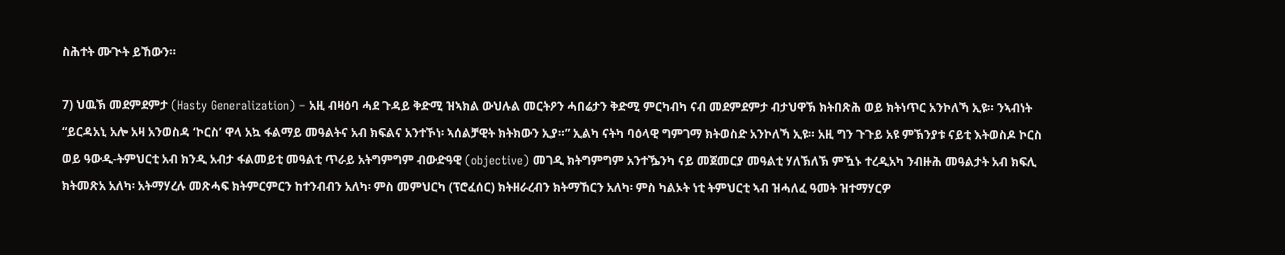ስሕተት ሙጒት ይኸውን።

7) ህዉኽ መደምደምታ (Hasty Generalization) – አዚ ብዛዕባ ሓደ ጉዳይ ቅድሚ ዝኣክል ውህሉል መርትዖን ሓበሬታን ቅድሚ ምርካብካ ናብ መደምደምታ ብታህዋኽ ክትበጽሕ ወይ ክትነጥር አንኮለኻ ኢዩ። ንኣብነት “ይርዳአኒ አሎ አዛ አንወስዳ ‘ኮርስ’ ዋላ አኳ ፋልማይ መዓልትና አብ ክፍልና አንተኾነ፡ ኣሰልቻዊት ክትክውን ኢያ።” ኢልካ ናትካ ባዕላዊ ግምገማ ክትወስድ አንኮለኻ ኢዩ። አዚ ግን ጉጉይ አዩ ምኽንያቱ ናይቲ እትወስዶ ኮርስ ወይ ዓውዲ-ትምህርቲ አብ ክንዲ አብታ ፋልመይቲ መዓልቲ ጥራይ አትግምግም ብውድዓዊ (objective) መገዲ ክትግምግም አንተዄንካ ናይ መጀመርያ መዓልቲ ሃለኽለኽ ምዃኑ ተረዲአካ ንብዙሕ መዓልታት አብ ክፍሊ ክትመጽአ አለካ፡ አትማሃረሉ መጽሓፍ ክትምርምርን ከተንብብን አለካ፡ ምስ መምህርካ (ፕሮፈሰር) ክትዘራረብን ክትማኸርን አለካ፡ ምስ ካልኦት ነቲ ትምህርቲ ኣብ ዝሓለፈ ዓመት ዝተማሃርዎ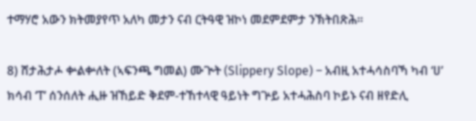ተማሃሮ አውን ክትመያየጥ አለካ መታን ናብ ርትዓዊ ዝኮነ መደምደምታ ንኽትበጽሕ።

8) ሸታሕታሖ ቍልቍለት (ኣፍንጫ ግመል) ሙጒት (Slippery Slope) – አብዚ አተሓሳስባኻ ካብ ‘ሀ’ ክሳብ ‘ፐ’ ሰንሰለት ሒዙ ዝኸይድ ቅደም-ተኸተላዊ ዓይነት ግጕይ አተሓሕስባ ኮይኑ ናብ ዘየድሊ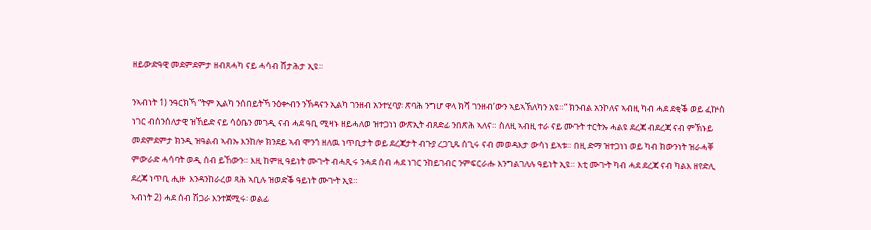ዘይውድዓዊ መደምደምታ ዘብጸሓካ ናይ ሓሳብ ሸታሕታ ኢዩ።

ንኣብነት 1) ንዓርክኻ “ትም ኢልካ ንሰበይትኻ ንዕቍብን ንኽዳናን ኢልካ ገንዘብ አንተሂባያ፡ ጽባሕ ንግሆ ዋላ ክሻ ገንዘብ’ውን ኣይኣኽለካን አዩ።” ክንብል አንኮለና ኣብዚ ካብ ሓደ ደቂቕ ወይ ፈኵስ ነገር ብሰንሰለታዊ ዝኸይድ ናይ ሳዕቤን መገዲ ናብ ሓደ ዓቢ ሚዛኑ ዘይሓለወ ዝተጋነነ ውጽኢት ብጸድፊ ንበጽሕ ኣለና። ስለዚ ኣብዚ ተራ ናይ ሙጉት ተርትኡ ሓልዩ ደረጃ ብደረጃ ናብ ምኽኑይ መደምደምታ ክንዲ ዝዓልብ ኣብኡ እንከሎ ክንደይ ኣብ ሞንጎ ዘለዉ ነጥቢታት ወይ ደረጃታት ብጉያ ረጋጊጹ ሰጊሩ ናብ መወዳእታ ውሳነ ይኣቱ። በዚ ድማ ዝተጋነነ ወይ ካብ ክውንነት ዝራሓቐ ምውራድ ሓሳባት ወዲ ሰብ ይኸውን። እዚ ከምዚ ዓይነት ሙጒት ብሓጺሩ ንሓደ ሰብ ሓደ ነገር ንከይገብር ንምፍርራሑ እንግልገለሉ ዓይነት ኢዩ። እቲ ሙጒት ካብ ሓደ ደረጃ ናብ ካልእ ዘየድሊ ደረጃ ነጥቢ ሒዙ  እንዳንከራረወ ጻሕ ኣቢሉ ዝወድቕ ዓይነት ሙጒት ኢዩ።
ኣብነት 2) ሓደ ሰብ ሽጋራ እንተጀሚሩ፡ ወልፊ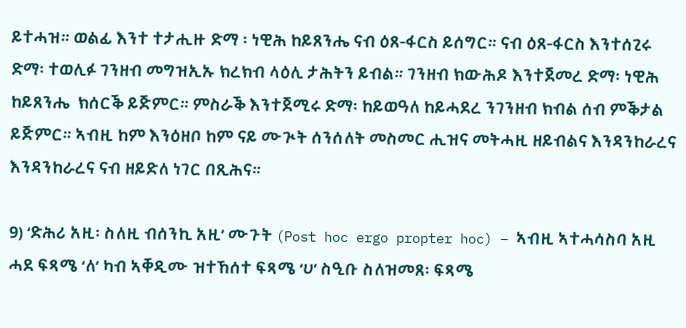ይተሓዝ። ወልፊ እንተ ተታሒዙ ድማ ፡ ነዊሕ ከይጸንሔ ናብ ዕጸ-ፋርስ ይሰግር። ናብ ዕጸ-ፋርስ እንተሰጊሩ ድማ፡ ተወሊፉ ገንዘብ መግዝኢኡ ክረክብ ላዕሊ ታሕትን ይብል። ገንዘብ ክውሕዶ እንተጀመረ ድማ፡ ነዊሕ ከይጸንሔ  ክሰርቕ ይጅምር። ምስራቕ እንተጀሚሩ ድማ፡ ከይወዓለ ከይሓደረ ንገንዘብ ክብል ሰብ ምቕታል ይጅምር። ኣብዚ ከም እንዕዘቦ ከም ናይ ሙጒት ሰንሰለት መስመር ሒዝና መትሓዚ ዘይብልና እንዳንከራረና እንዳንከራረና ናብ ዘይድለ ነገር በጺሕና።

9) ‘ድሕሪ አዚ፡ ስለዚ ብሰንኪ አዚ’ ሙጉት (Post hoc ergo propter hoc) – ኣብዚ ኣተሓሳስባ አዚ ሓደ ፍጻሜ ‘ለ’ ካብ ኣቐዲሙ ዝተኸሰተ ፍጻሜ ‘ሀ’ ስዒቡ ስለዝመጸ፡ ፍጻሜ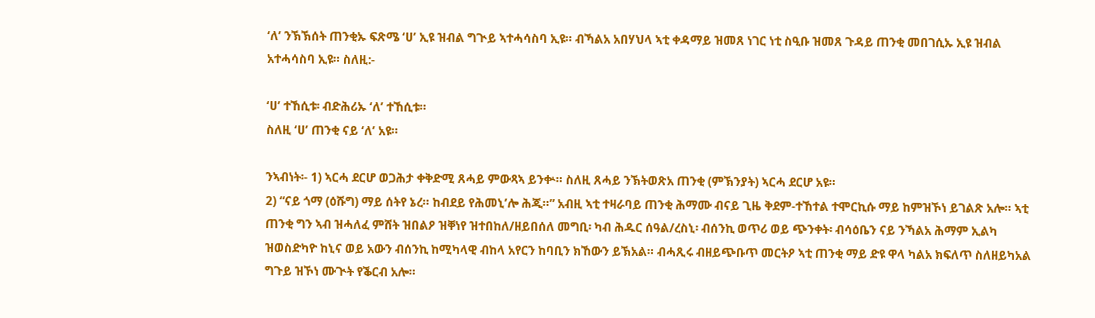‘ለ’ ንኽኽሰት ጠንቂኡ ፍጽሜ ‘ሀ’ ኢዩ ዝብል ግጒይ ኣተሓሳስባ ኢዩ። ብኻልአ አበሃህላ ኣቲ ቀዳማይ ዝመጸ ነገር ነቲ ስዒቡ ዝመጸ ጉዳይ ጠንቂ መበገሲኡ ኢዩ ዝብል አተሓሳስባ ኢዩ። ስለዚ:-

‘ሀ’ ተኸሲቱ፡ ብድሕሪኡ ‘ለ’ ተኸሲቱ።
ስለዚ ‘ሀ’ ጠንቂ ናይ ‘ለ’ አዩ።

ንኣብነት፡- 1) ኣርሓ ደርሆ ወጋሕታ ቀቅድሚ ጸሓይ ምውጻኣ ይንቍ። ስለዚ ጸሓይ ንኽትወጽአ ጠንቂ (ምኽንያት) ኣርሓ ደርሆ አዩ።
2) “ናይ ጎማ (ዕሹግ) ማይ ሰትየ ኔረ። ከብደይ የሕመኒ’ሎ ሕጂ።” አብዚ ኣቲ ተዛራባይ ጠንቂ ሕማሙ ብናይ ጊዜ ቅደም-ተኸተል ተሞርኪሱ ማይ ከምዝኾነ ይገልጽ አሎ። ኣቲ ጠንቂ ግን ኣብ ዝሓለፈ ምሸት ዝበልዖ ዝቐነየ ዝተበከለ/ዘይበሰለ መግቢ፡ ካብ ሕዱር ሰዓል/ረስኒ፡ ብሰንኪ ወጥሪ ወይ ጭንቀት፡ ብሳዕቤን ናይ ንኻልአ ሕማም ኢልካ ዝወስድካዮ ከኒና ወይ አውን ብሰንኪ ከሚካላዊ ብከላ አየርን ከባቢን ክኸውን ይኽአል። ብሓጺሩ ብዘይጭቡጥ መርትዖ ኣቲ ጠንቂ ማይ ድዩ ዋላ ካልአ ክፍለጥ ስለዘይካአል ግጉይ ዝኾነ ሙጒት የቕርብ አሎ።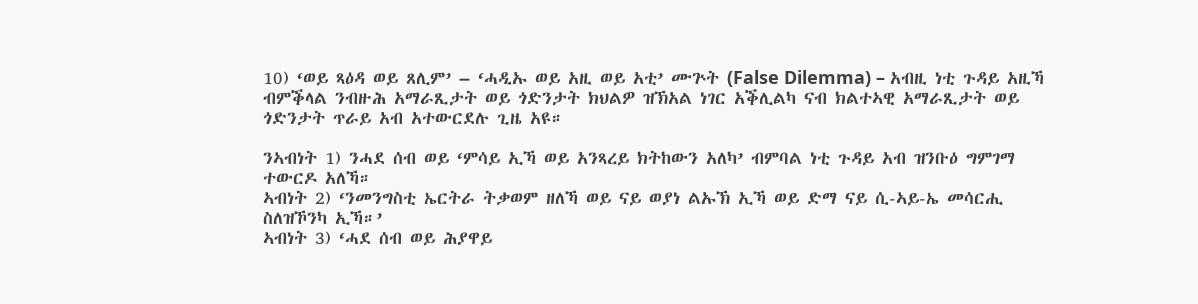10) ‘ወይ ጻዕዳ ወይ ጸሊም’ – ‘ሓዲኡ ወይ አዚ ወይ አቲ’ ሙጕት (False Dilemma) – አብዚ ነቲ ጉዳይ አዚኻ ብምቕላል ንብዙሕ አማራጺታት ወይ ጎድንታት ክህልዎ ዝኽአል ነገር አቕሊልካ ናብ ክልተኣዊ አማራጺታት ወይ ጎድንታት ጥራይ አብ አተውርደሉ ጊዜ አዩ።

ንኣብነት 1) ንሓደ ሰብ ወይ ‘ምሳይ ኢኻ ወይ አንጻረይ ክትከውን አለካ’ ብምባል ነቲ ጉዳይ አብ ዝንቡዕ ግምገማ ተውርዶ አለኻ።
ኣብነት 2) ‘ንመንግስቲ ኤርትራ ትቃወም ዘለኻ ወይ ናይ ወያነ ልኡኽ ኢኻ ወይ ድማ ናይ ሲ-ኣይ-ኤ መሳርሒ ስለዝኾንካ ኢኻ።’
ኣብነት 3) ‘ሓደ ሰብ ወይ ሕያዋይ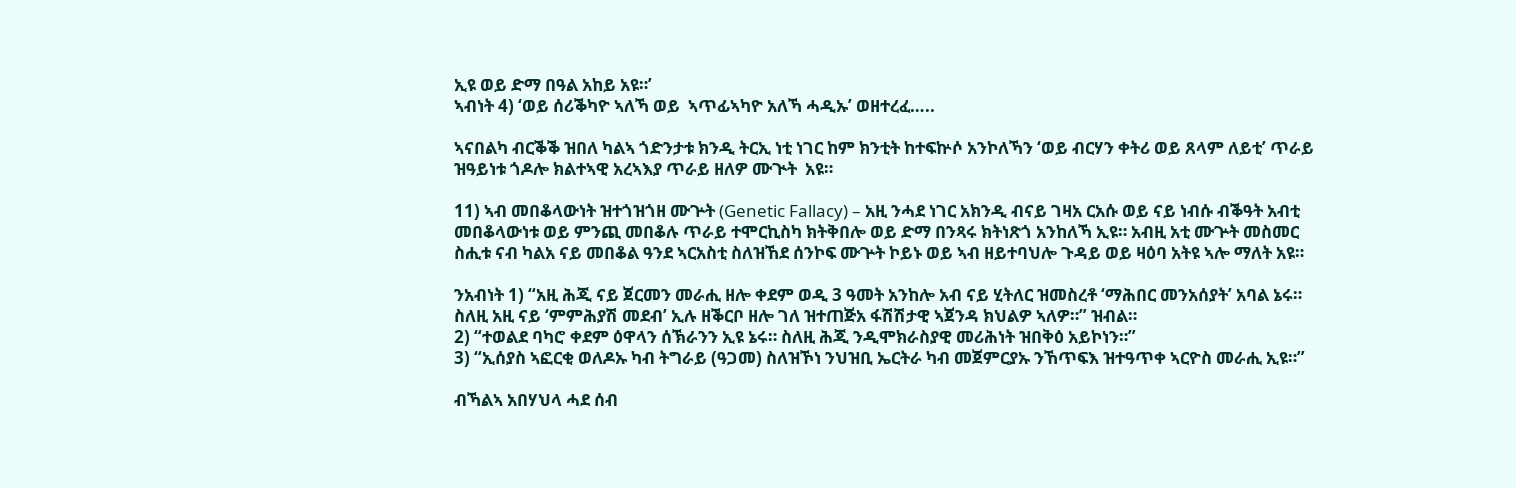ኢዩ ወይ ድማ በዓል አከይ አዩ።’
ኣብነት 4) ‘ወይ ሰሪቕካዮ ኣለኻ ወይ  ኣጥፊኣካዮ አለኻ ሓዲኡ’ ወዘተረፈ…..

ኣናበልካ ብርቕቕ ዝበለ ካልኣ ጎድንታቱ ክንዲ ትርኢ ነቲ ነገር ከም ክንቲት ከተፍኵሶ አንኮለኻን ‘ወይ ብርሃን ቀትሪ ወይ ጸላም ለይቲ’ ጥራይ ዝዓይነቱ ጎዶሎ ክልተኣዊ አረኣእያ ጥራይ ዘለዎ ሙጒት  አዩ።

11) ኣብ መበቆላውነት ዝተጎዝጎዘ ሙጕት (Genetic Fallacy) – አዚ ንሓደ ነገር አክንዲ ብናይ ገዛአ ርአሱ ወይ ናይ ነብሱ ብቕዓት አብቲ መበቆላውነቱ ወይ ምንጪ መበቆሉ ጥራይ ተሞርኪስካ ክትቅበሎ ወይ ድማ በንጻሩ ክትነጽጎ አንከለኻ ኢዩ። አብዚ አቲ ሙጕት መስመር ስሒቱ ናብ ካልአ ናይ መበቆል ዓንደ ኣርአስቲ ስለዝኸደ ሰንኮፍ ሙጕት ኮይኑ ወይ ኣብ ዘይተባህሎ ጉዳይ ወይ ዛዕባ አትዩ ኣሎ ማለት አዩ።

ንአብነት 1) “አዚ ሕጂ ናይ ጀርመን መራሒ ዘሎ ቀደም ወዲ 3 ዓመት አንከሎ አብ ናይ ሂትለር ዝመስረቶ ‘ማሕበር መንአሰያት’ አባል ኔሩ። ስለዚ አዚ ናይ ‘ምምሕያሽ መደብ’ ኢሉ ዘቕርቦ ዘሎ ገለ ዝተጠጅአ ፋሽሽታዊ ኣጀንዳ ክህልዎ ኣለዎ።” ዝብል።
2) “ተወልደ ባካሮ ቀደም ዕዋላን ሰኽራንን ኢዩ ኔሩ። ስለዚ ሕጂ ንዲሞክራስያዊ መሪሕነት ዝበቅዕ አይኮነን።”
3) “ኢሰያስ ኣፎርቂ ወለዶኡ ካብ ትግራይ (ዓጋመ) ስለዝኾነ ንህዝቢ ኤርትራ ካብ መጀምርያኡ ንኸጥፍእ ዝተዓጥቀ ኣርዮስ መራሒ ኢዩ።”

ብኻልኣ አበሃህላ ሓደ ሰብ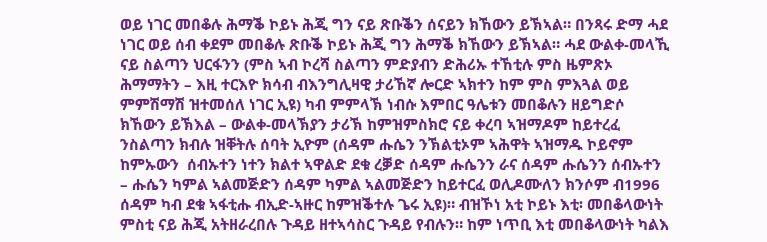ወይ ነገር መበቆሉ ሕማቕ ኮይኑ ሕጂ ግን ናይ ጽቡቕን ሰናይን ክኸውን ይኽኣል። በንጻሩ ድማ ሓደ ነገር ወይ ሰብ ቀደም መበቆሉ ጽቡቕ ኮይኑ ሕጂ ግን ሕማቕ ክኸውን ይኽኣል። ሓደ ውልቀ-መላኺ ናይ ስልጣን ህርፋንን (ምስ ኣብ ኮረሻ ስልጣን ምድያብን ድሕሪኡ ተኸቲሉ ምስ ዜምጽኦ ሕማማትን – እዚ ተርእዮ ክሳብ ብእንግሊዛዊ ታሪኸኛ ሎርድ ኣክተን ከም ምስ ምእጓል ወይ ምምሽማሽ ዝተመሰለ ነገር ኢዩ) ካብ ምምላኽ ነብሱ እምበር ዓሌቱን መበቆሉን ዘይግድሶ ክኸውን ይኽእል – ውልቀ-መላኽያን ታሪኽ ከምዝምስክሮ ናይ ቀረባ ኣዝማዶም ከይተረፈ ንስልጣን ክብሉ ዝቐትሉ ሰባት ኢዮም (ሰዳም ሑሴን ንኽልቲኦም ኣሕዋት ኣዝማዱ ኮይኖም ከምኡውን  ሰብኡተን ነተን ክልተ ኣዋልድ ደቁ ረቓድ ሰዳም ሑሴንን ራና ሰዳም ሑሴንን ሰብኡተን – ሑሴን ካምል ኣልመጅድን ሰዳም ካምል ኣልመጅድን ከይተርፈ ወሊዶሙለን ክንሶም ብ1996 ሰዳም ካብ ደቁ ኣፋቲሑ ብኢድ-ኣዙር ከምዝቕተሉ ጌሩ ኢዩ)። ብዝኾነ አቲ ኮይኑ እቲ፡ መበቆላውነት ምስቲ ናይ ሕጂ አትዘራረበሉ ጉዳይ ዘተኣሳስር ጉዳይ የብሉን። ከም ነጥቢ እቲ መበቆላውነት ካልእ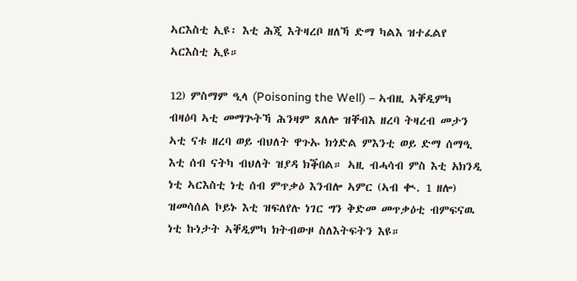ኣርእስቲ ኢዩ፡ እቲ ሕጂ እትዛረቦ ዘለኻ ድማ ካልእ ዝተፈልየ ኣርእስቲ ኢዩ።

12) ምስማም ዒላ (Poisoning the Well) – ኣብዚ ኣቐዲምካ ብዛዕባ ኣቲ መማጕትኻ ሕንዛም ጸለሎ ዝቐብእ ዘረባ ትዛረብ መታን ኣቲ ናቱ ዘረባ ወይ ብህለት ዋጉኡ ክጎድል ምእንቲ ወይ ድማ ሰማዒ እቲ ሰብ ናትካ ብህለት ዝያዳ ክቕበል። ኣዚ ብሓሳብ ምስ እቲ አክንዲ ነቲ ኣርእስቲ ነቲ ሰብ ምጥቃዕ እንብሎ ኣምር (ኣብ ቊ. 1 ዘሎ) ዝመሳሰል ኮይኑ እቲ ዝፍለየሉ ነገር ግን ቅድመ መጥቃዕቲ ብምፍናዉ ነቲ ኩነታት ኣቐዲምካ ክትብውዞ ስለእትፍትን እዩ።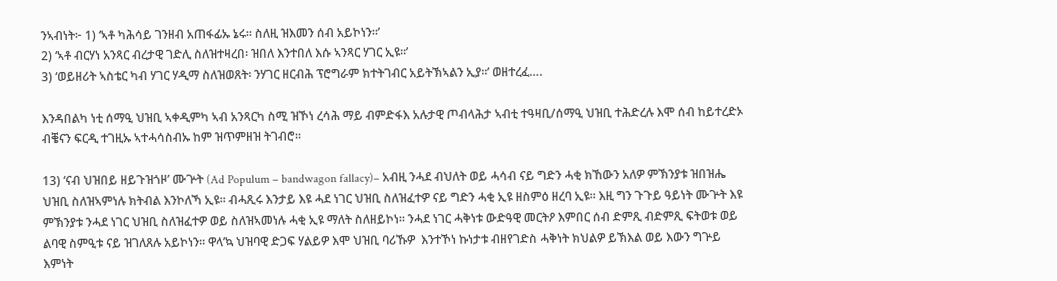ንኣብነት፦ 1) ‘ኣቶ ካሕሳይ ገንዘብ አጠፋፊኡ ኔሩ። ስለዚ ዝእመን ሰብ አይኮነን።’
2) ‘ኣቶ ብርሃነ አንጻር ብረታዊ ገድሊ ስለዝተዛረበ፡ ዝበለ እንተበለ እሱ ኣንጻር ሃገር ኢዩ።’
3) ‘ወይዘሪት ኣስቴር ካብ ሃገር ሃዲማ ስለዝወጸት፡ ንሃገር ዘርብሕ ፕሮግራም ክተትገብር አይትኽኣልን ኢያ።’ ወዘተረፈ….

እንዳበልካ ነቲ ሰማዒ ህዝቢ ኣቀዲምካ ኣብ አንጻርካ ስሚ ዝኾነ ረሳሕ ማይ ብምድፋእ አሉታዊ ጦብላሕታ ኣብቲ ተዓዛቢ/ሰማዒ ህዝቢ ተሕድረሉ እሞ ሰብ ከይተረድኦ ብቔናን ፍርዲ ተገዚኡ ኣተሓሳስብኡ ከም ዝጥምዘዝ ትገብሮ።

13) ‘ናብ ህዝበይ ዘይጉዝጎዞ’ ሙጕት (Ad Populum – bandwagon fallacy)– አብዚ ንሓደ ብህለት ወይ ሓሳብ ናይ ግድን ሓቂ ክኸውን አለዎ ምኽንያቱ ዝበዝሔ ህዝቢ ስለዝኣምነሉ ክትብል እንኮለኻ ኢዩ። ብሓጺሩ እንታይ እዩ ሓደ ነገር ህዝቢ ስለዝፈተዎ ናይ ግድን ሓቂ ኢዩ ዘስምዕ ዘረባ ኢዩ። እዚ ግን ጉጉይ ዓይነት ሙጕት እዩ ምኽንያቱ ንሓደ ነገር ህዝቢ ስለዝፈተዎ ወይ ስለዝኣመነሉ ሓቂ ኢዩ ማለት ስለዘይኮነ። ንሓደ ነገር ሓቅነቱ ውድዓዊ መርትዖ እምበር ሰብ ድምጺ ብድምጺ ፍትወቱ ወይ ልባዊ ስምዒቱ ናይ ዝገለጸሉ አይኮነን። ዋላ’ኳ ህዝባዊ ድጋፍ ሃልይዎ እሞ ህዝቢ ባሪኹዎ  እንተኾነ ኩነታቱ ብዘየገድስ ሓቅነት ክህልዎ ይኽእል ወይ እውን ግጕይ እምነት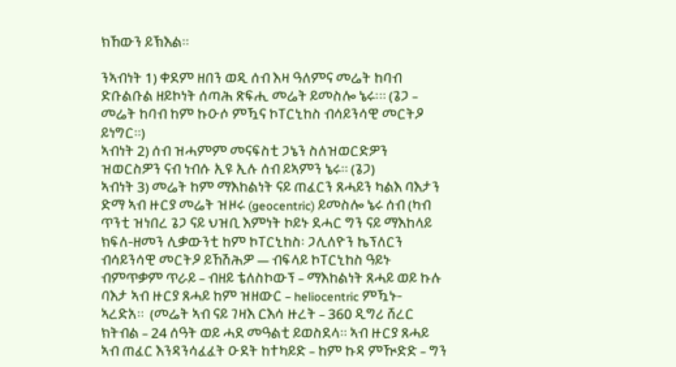ክኸውን ይኽእል።

ንኣብነት 1) ቀደም ዘበን ወዲ ሰብ እዛ ዓለምና መሬት ከባብ ድቡልቡል ዘይኮነት ሰጣሕ ጽፍሒ መሬት ይመስሎ ኔሩ፡። (ጌጋ – መሬት ከባብ ከም ኩዑሶ ምዃና ኮፐርኒከስ ብሳይንሳዊ መርትዖ ይነግር።)
ኣብነት 2) ሰብ ዝሓምም መናፍስቲ ጋኔን ስለዝወርድዎን ዝወርስዎን ናብ ነብሱ ኢዩ ኢሉ ሰብ ይኣምን ኔሩ። (ጌጋ)
ኣብነት 3) መሬት ከም ማእከልነት ናይ ጠፈርን ጸሓይን ካልእ ባእታን ድማ ኣብ ዙርያ መሬት ዝዞሩ (geocentric) ይመስሎ ኔሩ ሰብ (ካብ ጥንቲ ዝነበረ ጌጋ ናይ ህዝቢ እምነት ኮይኑ ደሓር ግን ናይ ማእከላይ ክፍለ-ዘመን ሊቃውንቲ ከም ኮፐርኒከስ፡ ጋሊለዮን ኬፕለርን ብሳይንሳዊ መርትዖ ይኸሽሕዎ — ብፍላይ ኮፐርኒከስ ዓይኑ ብምጥቃም ጥራይ – ብዘይ ቴለስኮውፕ – ማእከልነት ጸሓይ ወይ ኩሉ ባእታ ኣብ ዙርያ ጸሓይ ከም ዝዘውር – heliocentric ምዃኑ- ኣረድአ።  (መሬት ኣብ ናይ ገዛእ ርእሳ ዙረት – 360 ዲግሪ ሸረር ክትብል – 24 ሰዓት ወይ ሓደ መዓልቲ ይወስደላ። ኣብ ዙርያ ጸሓይ ኣብ ጠፈር እንዳንሳፈፈት ዑደት ከተካይድ – ከም ኩዳ ምዂድድ – ግን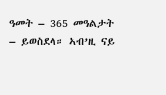ዓመት – 365 መዓልታት – ይወስደላ። ኣብ’ዚ ናይ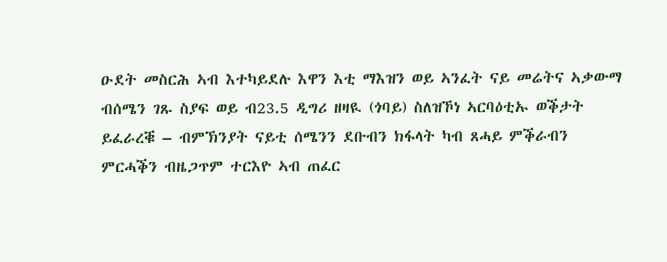ዑደት መስርሕ ኣብ እተካይደሉ እዋን እቲ ማእዝን ወይ ኣንፈት ናይ መሬትና ኣቃውማ ብሰሜን ገጹ ስያፍ ወይ ብ23.5 ዲግሪ ዘዛዪ (ጎባይ) ስለዝኾነ ኣርባዕቲኡ ወቕታት ይፈራረቑ – ብምኽንያት ናይቲ ሰሜንን ደቡብን ክፋላት ካብ ጸሓይ ምቕራብን ምርሓቕን ብዜጋጥም ተርእዮ ኣብ ጠፈር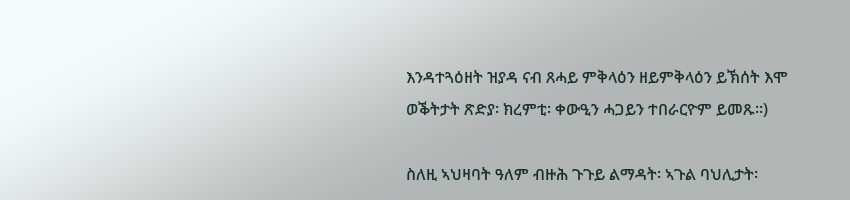እንዳተጓዕዘት ዝያዳ ናብ ጸሓይ ምቅላዕን ዘይምቅላዕን ይኽሰት እሞ ወቕትታት ጽድያ፡ ክረምቲ፡ ቀውዒን ሓጋይን ተበራርዮም ይመጹ።)

ስለዚ ኣህዛባት ዓለም ብዙሕ ጉጉይ ልማዳት፡ ኣጉል ባህሊታት፡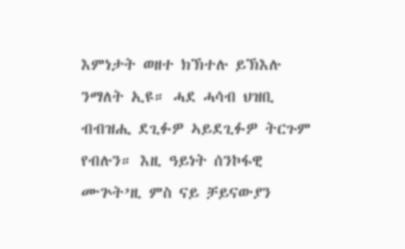እምነታት ወዘተ ክኽተሉ ይኽእሉ ንማለት ኢዩ። ሓደ ሓሳብ ህዝቢ ብብዝሒ ደጊፉዎ ኣይደጊፉዎ ትርጉም የብሉን። እዚ ዓይነት ሰንኮፋዊ ሙጕት’ዚ ምስ ናይ ቻይናውያን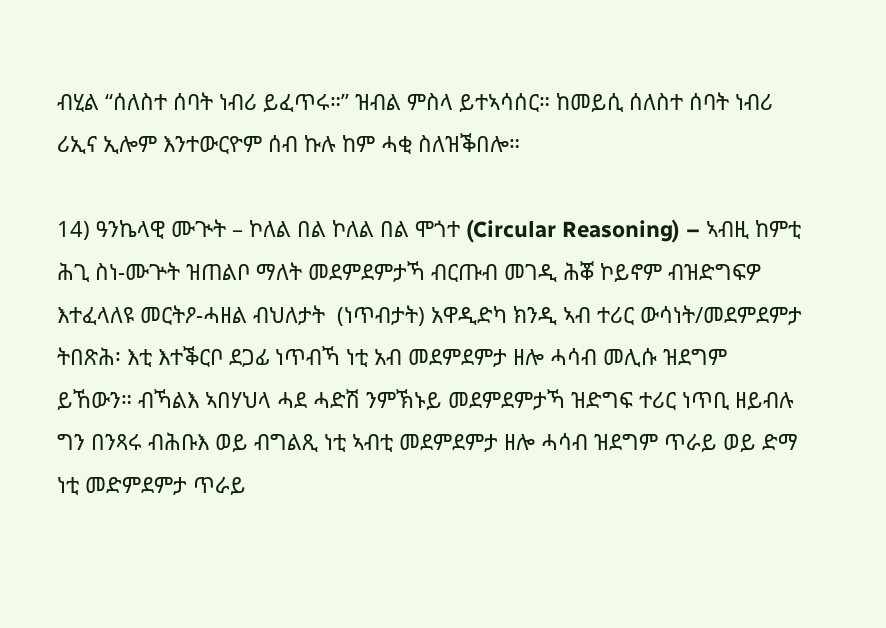ብሂል “ሰለስተ ሰባት ነብሪ ይፈጥሩ።” ዝብል ምስላ ይተኣሳሰር። ከመይሲ ሰለስተ ሰባት ነብሪ ሪኢና ኢሎም እንተውርዮም ሰብ ኩሉ ከም ሓቂ ስለዝቕበሎ።

14) ዓንኬላዊ ሙጒት – ኮለል በል ኮለል በል ሞጎተ (Circular Reasoning) – ኣብዚ ከምቲ ሕጊ ስነ-ሙጕት ዝጠልቦ ማለት መደምደምታኻ ብርጡብ መገዲ ሕቖ ኮይኖም ብዝድግፍዎ እተፈላለዩ መርትዖ-ሓዘል ብህለታት  (ነጥብታት) አዋዲድካ ክንዲ ኣብ ተሪር ውሳነት/መደምደምታ ትበጽሕ፡ እቲ እተቕርቦ ደጋፊ ነጥብኻ ነቲ አብ መደምደምታ ዘሎ ሓሳብ መሊሱ ዝደግም ይኸውን። ብኻልእ ኣበሃህላ ሓደ ሓድሽ ንምኽኑይ መደምደምታኻ ዝድግፍ ተሪር ነጥቢ ዘይብሉ ግን በንጻሩ ብሕቡእ ወይ ብግልጺ ነቲ ኣብቲ መደምደምታ ዘሎ ሓሳብ ዝደግም ጥራይ ወይ ድማ ነቲ መድምደምታ ጥራይ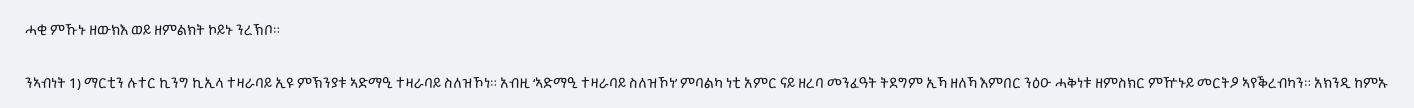ሓቂ ምኹኑ ዘውክእ ወይ ዘምልክት ኮይኑ ንረኽቦ።

ንኣብነት 1) ማርቲን ሉተር ኪንግ ኪኢላ ተዛራባይ ኢዩ ምኽንያቱ ኣድማዒ ተዛራባይ ስለዝኾነ። አብዚ ‘ኣድማዒ ተዛራባይ ስለዝኾነ’ ምባልካ ነቲ አምር ናይ ዘረባ መንፈዓት ትደግም ኢኻ ዘለኻ እምበር ንዕዑ ሓቅነቱ ዘምስክር ምዅኑይ መርትዖ ኣየቕረብካን። አክንዲ ከምኡ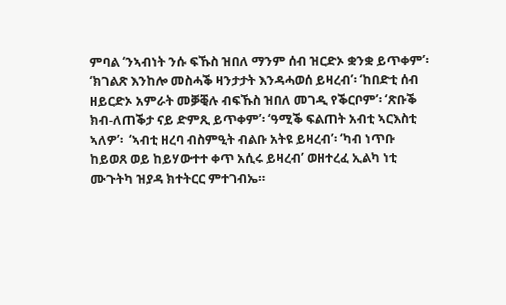ምባል ‘ንኣብነት ንሱ ፍኹስ ዝበለ ማንም ሰብ ዝርድኦ ቋንቋ ይጥቀም’፡ ‘ክገልጽ እንከሎ መስሓቕ ዛንታታት እንዳሓወሰ ይዛረብ’፡ ‘ከበድቲ ሰብ ዘይርድኦ አምራት መቓቒሉ ብፍኹስ ዝበለ መገዲ የቕርቦም’፡ ‘ጽቡቕ ክብ-ለጠቕታ ናይ ድምጺ ይጥቀም’፡ ‘ዓሚቕ ፍልጠት አብቲ ኣርእስቲ ኣለዎ’፡  ‘ኣብቲ ዘረባ ብስምዒት ብልቡ አትዩ ይዛረብ’፡ ‘ካብ ነጥቡ ከይወጸ ወይ ከይሃውተተ ቀጥ አሲሩ ይዛረብ’ ወዘተረፈ ኢልካ ነቲ ሙጉትካ ዝያዳ ክተትርር ምተገብኤ።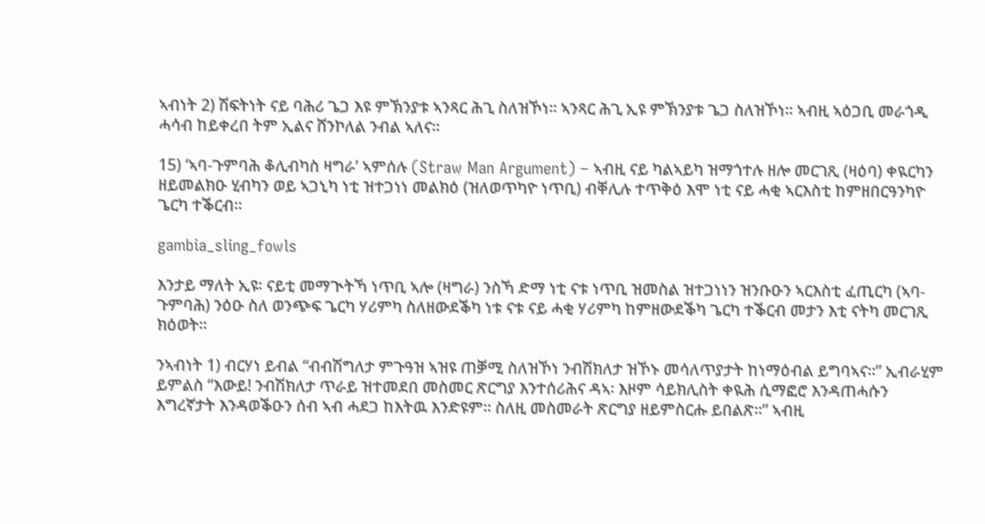ኣብነት 2) ሽፍትነት ናይ ባሕሪ ጌጋ እዩ ምኽንያቱ ኣንጻር ሕጊ ስለዝኾነ። ኣንጻር ሕጊ ኢዩ ምኽንያቱ ጌጋ ስለዝኾነ። ኣብዚ ኣዕጋቢ መራጎዲ ሓሳብ ከይቀረበ ትም ኢልና ሸንኮለል ንብል ኣለና።

15) ‘ኣባ-ጉምባሕ ቆሊብካስ ዛግራ’ ኣምሰሉ (Straw Man Argument) – ኣብዚ ናይ ካልኣይካ ዝማጎተሉ ዘሎ መርገጺ (ዛዕባ) ቀዪርካን ዘይመልክዑ ሂብካን ወይ ኣጋኒካ ነቲ ዝተጋነነ መልክዕ (ዝለወጥካዮ ነጥቢ) ብቐሊሉ ተጥቅዕ እሞ ነቲ ናይ ሓቂ ኣርእስቲ ከምዘበርዓንካዮ ጌርካ ተቕርብ።

gambia_sling_fowls

እንታይ ማለት ኢዩ፡ ናይቲ መማጒትኻ ነጥቢ ኣሎ (ዛግራ) ንስኻ ድማ ነቲ ናቱ ነጥቢ ዝመስል ዝተጋነነን ዝንቡዑን ኣርእስቲ ፈጢርካ (ኣባ-ጉምባሕ) ንዕዑ ስለ ወንጭፍ ጌርካ ሃሪምካ ስለዘውደቕካ ነቱ ናቱ ናይ ሓቂ ሃሪምካ ከምዘውደቕካ ጌርካ ተቕርብ መታን እቲ ናትካ መርገጺ ክዕወት።

ንኣብነት 1) ብርሃነ ይብል “ብብሽግለታ ምጉዓዝ ኣዝዩ ጠቓሚ ስለዝኾነ ንብሽክለታ ዝኾኑ መሳለጥያታት ከነማዕብል ይግባኣና።” ኢብራሂም ይምልስ “እውይ! ንብሽክለታ ጥራይ ዝተመደበ መስመር ጽርግያ እንተሰሪሕና ዳኣ፡ እዞም ሳይክሊስት ቀዪሕ ሲማፎሮ እንዳጠሓሱን እግረኛታት እንዳወቕዑን ሰብ ኣብ ሓደጋ ከእትዉ እንድዩም። ስለዚ መስመራት ጽርግያ ዘይምስርሑ ይበልጽ።” ኣብዚ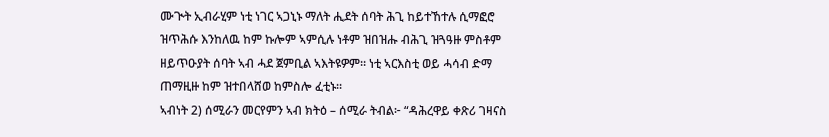ሙጒት ኢብራሂም ነቲ ነገር ኣጋኒኑ ማለት ሒደት ሰባት ሕጊ ከይተኸተሉ ሲማፎሮ ዝጥሕሱ እንከለዉ ከም ኩሎም ኣምሲሉ ነቶም ዝበዝሑ ብሕጊ ዝጓዓዙ ምስቶም ዘይጥዑያት ሰባት ኣብ ሓደ ጀምቢል ኣእትዩዎም። ነቲ ኣርእስቲ ወይ ሓሳብ ድማ ጠማዚዙ ከም ዝተበላሸወ ከምስሎ ፈቲኑ።
ኣብነት 2) ሰሚራን መርየምን ኣብ ክትዕ – ሰሚራ ትብል፦ “ዳሕረዋይ ቀጽሪ ገዛናስ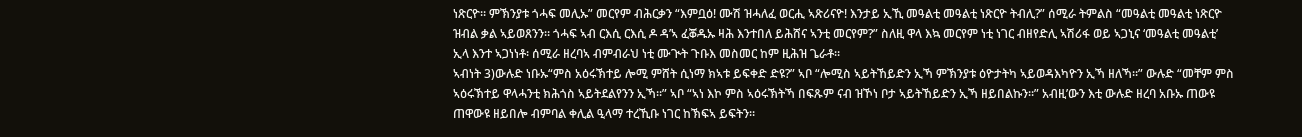ነጽርዮ። ምኽንያቱ ጎሓፍ መሊኡ” መርየም ብሕርቃን “እምቧዕ! ሙሽ ዝሓለፈ ወርሒ ኣጽሪናዮ! እንታይ ኢኺ መዓልቲ መዓልቲ ነጽርዮ ትብሊ?” ሰሚራ ትምልስ “መዓልቲ መዓልቲ ነጽርዮ ዝብል ቃል ኣይወጸንን። ጎሓፍ ኣብ ርእሲ ርእሲ ዶ ዳ’ኣ ፈቖዱኡ ዛሕ እንተበለ ይሕሸና ኣንቲ መርየም?” ስለዚ ዋላ እኳ መርየም ነቲ ነገር ብዘየድሊ ኣሽሪፋ ወይ ኣጋኒና ‘መዓልቲ መዓልቲ’ ኢላ እንተ ኣጋነነቶ፡ ሰሚራ ዘረባኣ ብምብራህ ነቲ ሙጒት ጉቡእ መስመር ከም ዚሕዝ ጌራቶ።
ኣብነት 3)ውሉድ ነቡኡ“ምስ አዕሩኽተይ ሎሚ ምሸት ሲነማ ክኣቱ ይፍቀድ ድዩ?” ኣቦ “ሎሚስ ኣይትኸይድን ኢኻ ምኽንያቱ ዕዮታትካ ኣይወዳእካዮን ኢኻ ዘለኻ።” ውሉድ “መቸም ምስ ኣዕሩኽተይ ዋላሓንቲ ክሕጎስ ኣይትደልየንን ኢኻ።” ኣቦ “ኣነ እኮ ምስ ኣዕሩኽትኻ በፍጹም ናብ ዝኾነ ቦታ ኣይትኸይድን ኢኻ ዘይበልኩን።” አብዚ’ውን እቲ ውሉድ ዘረባ አቡኡ ጠውዩ ጠዋውዩ ዘይበሎ ብምባል ቀሊል ዒላማ ተረኺቡ ነገር ከኽፍኣ ይፍትን።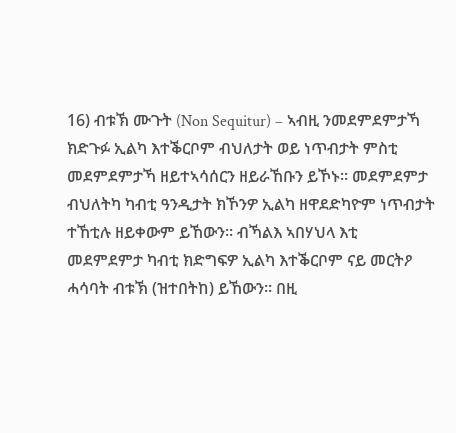16) ብቱኽ ሙጉት (Non Sequitur) – ኣብዚ ንመደምደምታኻ ክድጉፉ ኢልካ እተቕርቦም ብህለታት ወይ ነጥብታት ምስቲ መደምደምታኻ ዘይተኣሳሰርን ዘይራኸቡን ይኾኑ። መደምደምታ ብህለትካ ካብቲ ዓንዲታት ክኾንዎ ኢልካ ዘዋደድካዮም ነጥብታት ተኸቲሉ ዘይቀውም ይኸውን። ብኻልእ ኣበሃህላ እቲ መደምደምታ ካብቲ ክድግፍዎ ኢልካ እተቕርቦም ናይ መርትዖ ሓሳባት ብቱኽ (ዝተበትከ) ይኸውን። በዚ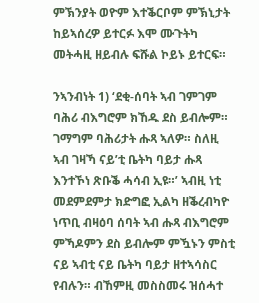ምኽንያት ወዮም እተቕርቦም ምኽኒታት ከይኣሰረዎ ይተርፉ እሞ ሙጉትካ መትሓዚ ዘይብሉ ፍሹል ኮይኑ ይተርፍ።

ንኣንብነት 1) ‘ደቂ-ሰባት ኣብ ገምገም ባሕሪ ብእግሮም ክኸዱ ደስ ይብሎም። ገማግም ባሕሪታት ሑጻ ኣለዎ። ስለዚ ኣብ ገዛኻ ናይ’ቲ ቤትካ ባይታ ሑጻ እንተኾነ ጽቡቕ ሓሳብ ኢዩ።’ ኣብዚ ነቲ መደምደምታ ክድግፎ ኢልካ ዘቕረብካዮ ነጥቢ ብዛዕባ ሰባት ኣብ ሑጻ ብእግሮም ምኻዶምን ደስ ይብሎም ምዃኑን ምስቲ ናይ ኣብቲ ናይ ቤትካ ባይታ ዘተኣሳስር የብሉን። ብኸምዚ መስስመሩ ዝሰሓተ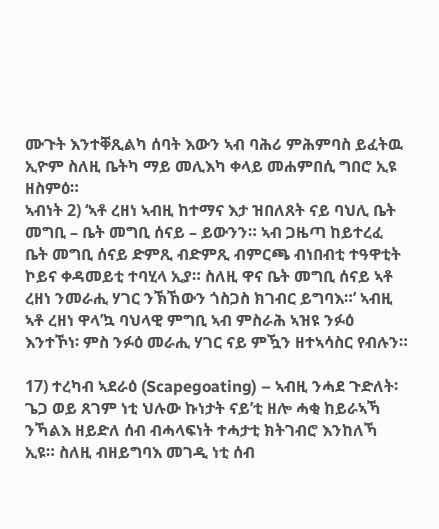ሙጉት እንተቐጺልካ ሰባት እውን ኣብ ባሕሪ ምሕምባስ ይፈትዉ ኢዮም ስለዚ ቤትካ ማይ መሊእካ ቀላይ መሐምበሲ ግበሮ ኢዩ ዘስምዕ።
ኣብነት 2) ‘ኣቶ ረዘነ ኣብዚ ከተማና እታ ዝበለጸት ናይ ባህሊ ቤት መግቢ – ቤት መግቢ ሰናይ – ይውንን። ኣብ ጋዜጣ ከይተረፈ ቤት መግቢ ሰናይ ድምጺ ብድምጺ ብምርጫ ብነበብቲ ተዓዋቲት ኮይና ቀዳመይቲ ተባሂላ ኢያ። ስለዚ ዋና ቤት መግቢ ሰናይ ኣቶ ረዘነ ንመራሒ ሃገር ንኽኸውን ጎስጋስ ክገብር ይግባእ።’ ኣብዚ ኣቶ ረዘነ ዋላ’ኳ ባህላዊ ምግቢ ኣብ ምስራሕ ኣዝዩ ንፉዕ እንተኾነ፡ ምስ ንፉዕ መራሒ ሃገር ናይ ምዃን ዘተኣሳስር የብሉን።

17) ተረካብ ኣደራዕ (Scapegoating) – ኣብዚ ንሓደ ጉድለት፡ ጌጋ ወይ ጸገም ነቲ ህሉው ኩነታት ናይ’ቲ ዘሎ ሓቂ ከይራኣኻ ንኻልእ ዘይድለ ሰብ ብሓላፍነት ተሓታቲ ክትገብሮ እንከለኻ ኢዩ። ስለዚ ብዘይግባእ መገዲ ነቲ ሰብ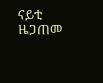ናይቲ ዜጋጠመ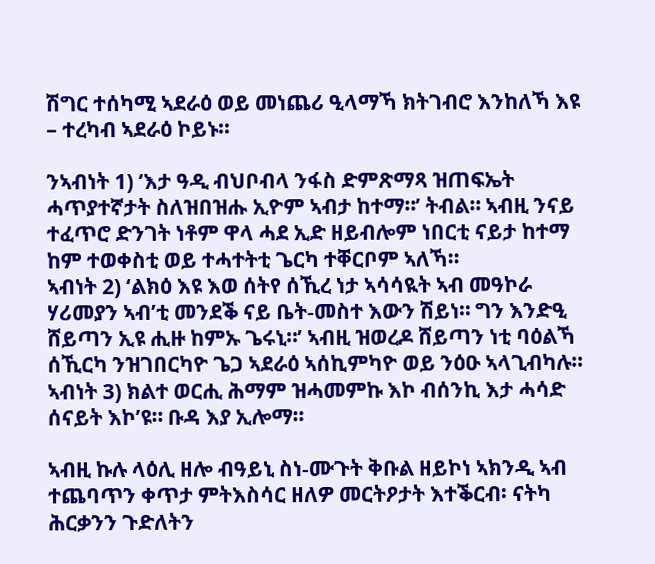ሽግር ተሰካሚ ኣደራዕ ወይ መነጨሪ ዒላማኻ ክትገብሮ እንከለኻ እዩ – ተረካብ ኣደራዕ ኮይኑ።

ንኣብነት 1) ‘እታ ዓዲ ብህቦብላ ንፋስ ድምጽማጻ ዝጠፍኤት ሓጥያተኛታት ስለዝበዝሑ ኢዮም ኣብታ ከተማ።’ ትብል። ኣብዚ ንናይ ተፈጥሮ ድንገት ነቶም ዋላ ሓደ ኢድ ዘይብሎም ነበርቲ ናይታ ከተማ ከም ተወቀስቲ ወይ ተሓተትቲ ጌርካ ተቐርቦም ኣለኻ።
ኣብነት 2) ‘ልክዕ እዩ እወ ሰትየ ሰኺረ ነታ ኣሳሳዪት ኣብ መዓኮራ ሃሪመያን ኣብ’ቲ መንደቕ ናይ ቤት-መስተ እውን ሽይነ። ግን እንድዒ ሸይጣን ኢዩ ሒዙ ከምኡ ጌሩኒ።’ ኣብዚ ዝወረዶ ሸይጣን ነቲ ባዕልኻ ሰኺርካ ንዝገበርካዮ ጌጋ ኣደራዕ ኣሰኪምካዮ ወይ ንዕዑ ኣላጊብካሉ።
ኣብነት 3) ክልተ ወርሒ ሕማም ዝሓመምኩ እኮ ብሰንኪ እታ ሓሳድ ሰናይት እኮ’ዩ። ቡዳ እያ ኢሎማ።

ኣብዚ ኩሉ ላዕሊ ዘሎ ብዓይኒ ስነ-ሙጉት ቅቡል ዘይኮነ ኣክንዲ ኣብ ተጨባጥን ቀጥታ ምትእስሳር ዘለዎ መርትዖታት እተቕርብ፡ ናትካ ሕርቃንን ጉድለትን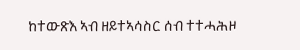ከተውጽእ ኣብ ዘይተኣሳስር ሰብ ተተሓሕዞ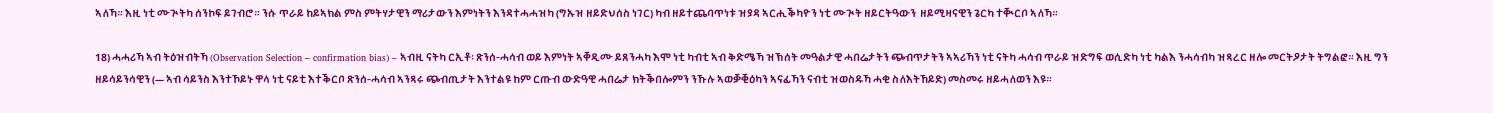ኣለኻ። እዚ ነቲ ሙጒትካ ሰንኮፍ ይገብሮ። ንሱ ጥራይ ከይኣክል ምስ ምትሃታዊን ማሪታውን እምነትን እንዳተሓሓዝካ (ግኡዝ ዘይድህሰስ ነገር) ካብ ዘይተጨባጥነቱ ዝያዳ ኣርሒቕካዮን ነቲ ሙጒት ዘይርትዓውን  ዘይሚዛናዊን ጌርካ ተቚርቦ ኣለኻ።

18) ሓሓሪኻ ኣብ ትዕዝብትኻ (Observation Selection – confirmation bias) – ኣብዚ ናትካ ርኢቶ፡ ጽንሰ-ሓሳብ ወይ እምነት ኣቐዲሙ ይጸንሓካ እሞ ነቲ ካብቲ ኣብ ቅድሜኻ ዝኽሰት መዓልታዊ ሓበሬታትን ጭብጥታትን ኣኣሪኻን ነቲ ናትካ ሓሳብ ጥራይ ዝድግፍ ወሲድካ ነቲ ካልእ ንሓሳብካ ዝጻረር ዘሎ መርትዖታት ትግልፎ። እዚ ግን ዘይሳይንሳዊን (— ኣብ ሳይንስ እንተኾይኑ ዋላ ነቲ ናይቲ እተቕርቦ ጽንሰ-ሓሳብ ኣንጻሩ ጭብጢታት እንተልዩ ከም ርጡብ ውድዓዊ ሓበሬታ ክትቕበሎምን ንኹሉ ኣወቓቒዕካን ኣናፊኻን ናብቲ ዝወስዱኻ ሓቂ ስለእትኸይድ) መስመሩ ዘይሓለወን እዩ።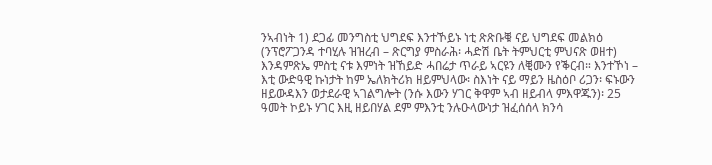ንኣብነት 1) ደጋፊ መንግስቲ ህግደፍ እንተኾይኑ ነቲ ጽጽቡቑ ናይ ህግደፍ መልክዕ (ንፕሮፖጋንዳ ተባሂሉ ዝዝረብ – ጽርግያ ምስራሕ፡ ሓድሽ ቤት ትምህርቲ ምህናጽ ወዘተ) እንዳምጽኤ ምስቲ ናቱ እምነት ዝኸይድ ሓበሬታ ጥራይ ኣርዩን ለቒሙን የቕርብ። እንተኾነ – እቲ ውድዓዊ ኩነታት ከም ኤለክትሪክ ዘይምህላው፡ ስእነት ናይ ማይን ዜስዕቦ ሪጋን፡ ፍኑውን ዘይውዳእን ወታደራዊ ኣገልግሎት (ንሱ እውን ሃገር ቅዋም ኣብ ዘይብላ ምእዋጁን)፡ 25 ዓመት ኮይኑ ሃገር እዚ ዘይበሃል ደም ምእንቲ ንሉዑላውነታ ዝፈሰሰላ ክንሳ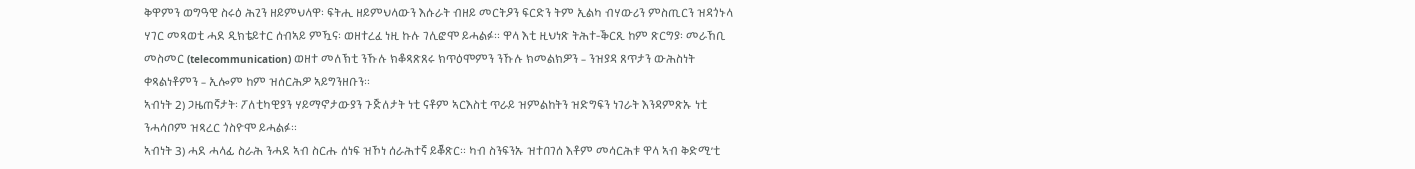ቅዋምን ወግዓዊ ስሩዕ ሕጊን ዘይምህላዋ፡ ፍትሒ ዘይምህላውን እሱራት ብዘይ መርትዖን ፍርድን ትም ኢልካ ብሃውሪን ምስጢርን ዝዳጎኑላ ሃገር መጻወቲ ሓደ ዲክቴይተር ሰብኣይ ምዃና፡ ወዘተረፈ ነዚ ኩሉ ገሊፎሞ ይሓልፉ። ዋላ እቲ ዚህነጽ ትሕተ-ቕርጺ ከም ጽርግያ፡ መራኸቢ መስመር (telecommunication) ወዘተ መለኽቲ ንኹሉ ክቆጻጽጸሩ ክጥዕሞምን ንኹሉ ክመልክዎን – ንዝያዳ ጸጥታን ውሕስነት ቀጻልነቶምን – ኢሎም ከም ዝሰርሕዎ ኣይግንዘቡን።
ኣብነት 2) ጋዜጠኛታት፡ ፖለቲካዊያን ሃይማኖታውያን ጉጅለታት ነቲ ናቶም ኣርእስቲ ጥራይ ዝምልከትን ዝድግፍን ነገራት እንዳምጽኡ ነቲ ንሓሳቦም ዝጻረር ጎስዮሞ ይሓልፉ።
ኣብነት 3) ሓደ ሓላፊ ስራሕ ንሓደ ኣብ ስርሑ ሰነፍ ዝኾነ ሰራሕተኛ ይቖጽር። ካብ ስንፍንኡ ዝተበገሰ እቶም መሳርሕቱ ዋላ ኣብ ቅድሚ’ቲ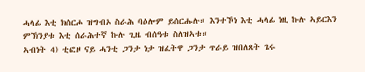ሓላፊ እቲ ክሰርሖ ዝግብኦ ስራሕ ባዕሎም ይሰርሑሉ። እንተኾነ እቲ ሓላፊ ነዚ ኩሉ ኣይርእን ምኽንያቱ እቲ ሰራሕተኛ ኩሉ ጊዜ ብሰዓቱ ስለዝኣቱ።
ኣብነት 4) ቲፎዞ ናይ ሓንቲ ጋንታ ነታ ዝፈትዋ ጋንታ ጥራይ ዝበለጸት ጌሩ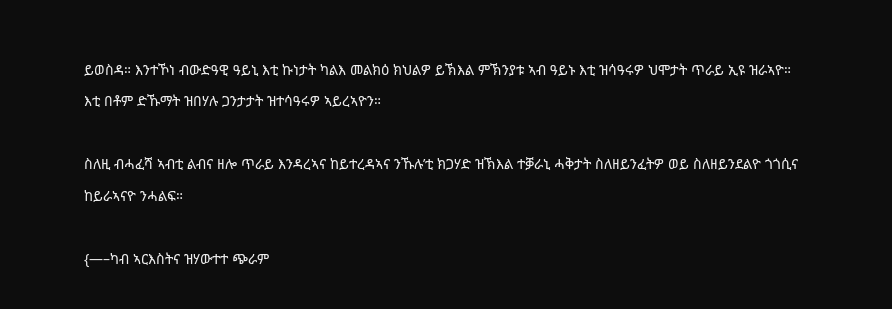ይወስዳ። እንተኾነ ብውድዓዊ ዓይኒ እቲ ኩነታት ካልእ መልክዕ ክህልዎ ይኽእል ምኽንያቱ ኣብ ዓይኑ እቲ ዝሳዓሩዎ ህሞታት ጥራይ ኢዩ ዝራኣዮ። እቲ በቶም ድኹማት ዝበሃሉ ጋንታታት ዝተሳዓሩዎ ኣይረኣዮን።

ስለዚ ብሓፈሻ ኣብቲ ልብና ዘሎ ጥራይ እንዳረኣና ከይተረዳኣና ንኹሉ’ቲ ክጋሃድ ዝኽእል ተቓራኒ ሓቅታት ስለዘይንፈትዎ ወይ ስለዘይንደልዮ ጎጎሲና ከይራኣናዮ ንሓልፍ።

{—–ካብ ኣርእስትና ዝሃውተተ ጭራም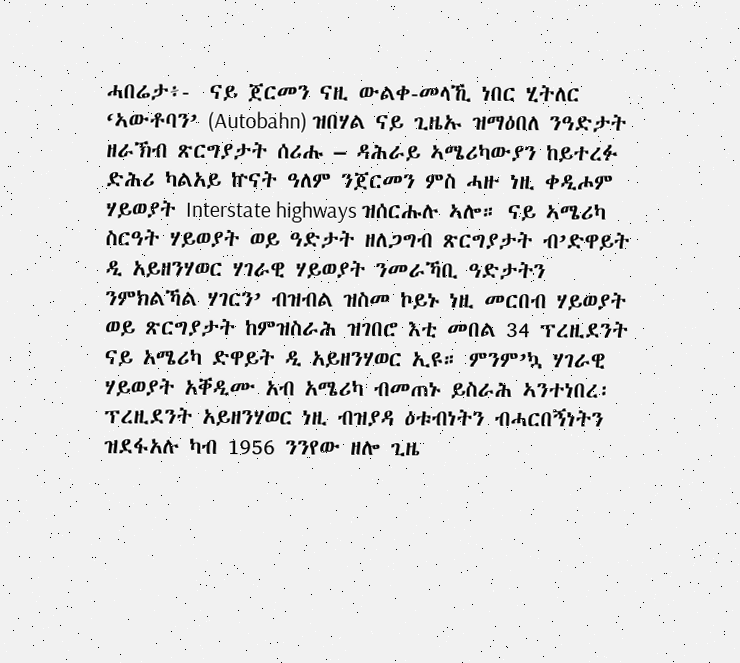ሓበሬታ፥-  ናይ ጀርመን ናዚ ውልቀ-መላኺ ነበር ሂትለር ‘ኣውቶባን’ (Autobahn) ዝበሃል ናይ ጊዜኡ ዝማዕበለ ንዓድታት ዘራኽብ ጽርግያታት ሰሪሑ – ዳሕራይ ኣሜሪካውያን ከይተረፉ ድሕሪ ካልአይ ኵናት ዓለም ንጀርመን ምስ ሓዙ ነዚ ቀዲሖም ሃይወያት Interstate highways ዝሰርሑሉ ኣሎ። ናይ ኣሜሪካ ስርዓት ሃይወያት ወይ ዓድታት ዘለጋግብ ጽርግያታት ብ’ድዋይት ዲ አይዘንሃወር ሃገራዊ ሃይወያት ንመራኻቢ ዓድታትን ንምክልኻል ሃገርን’ ብዝብል ዝስመ ኮይኑ ነዚ መርበብ ሃይወያት ወይ ጽርግያታት ከምዝስራሕ ዝገበሮ እቲ መበል 34 ፕረዚደንት ናይ አሜሪካ ድዋይት ዲ አይዘንሃወር ኢዩ። ምንም’ኳ ሃገራዊ ሃይወያት አቐዲሙ አብ አሜሪካ ብመጠኑ ይስራሕ ኣንተነበረ፡ ፕረዚደንት አይዘንሃወር ነዚ ብዝያዳ ዕቱብነትን ብሓርበኝነትን ዝደፋአሉ ካብ 1956 ንንየው ዘሎ ጊዜ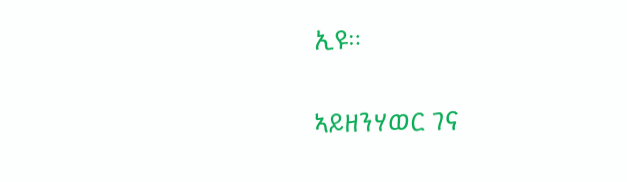ኢዩ።

ኣይዘንሃወር ገና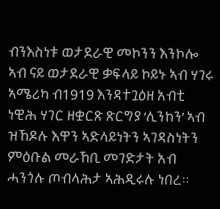ብንእስነቱ ወታደራዊ መኮንን እንኮሎ ኣብ ናይ ወታደራዊ ቃፍላይ ኮይኑ ኣብ ሃገሩ ኣሜሪካ ብ1919 እንዳተጓዕዘ አብቲ ነዊሕ ሃገር ዘቋርጽ ጽርግያ ‘ሊንከን’ ኣብ ዝኸዶሉ እዋን ኣድላይነትን ኣገዳስነትን ምዕቡል መራኸቢ መገድታት አብ ሓንጎሉ ጦብላሕታ ኣሕዲሩሉ ነበረ።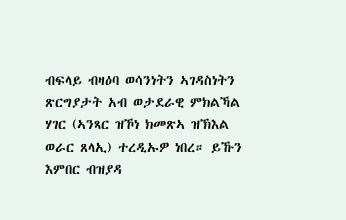ብፍላይ ብዛዕባ ወሳንነትን ኣገዳስነትን ጽርግያታት አብ ወታደራዊ ምክልኻል ሃገር (ኣንጻር ዝኾነ ክመጽኣ ዝኽእል ወራር ጸላኢ) ተረዲኡዎ ነበረ። ይኹን እምበር ብዝያዳ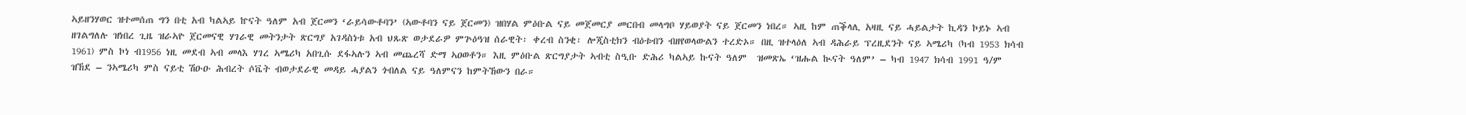ኣይዘንሃወር ዝተመሰጠ ግን በቲ አብ ካልኣይ ኵናት ዓለም አብ ጀርመን ‘ራይሳውቶባን’ (ኣውቶባን ናይ ጀርመን) ዝበሃል ምዕቡል ናይ መጀመርያ መርበብ መላግቦ ሃይወያት ናይ ጀርመን ነበረ። ኣዚ ከም ጠቕላሊ አዛዚ ናይ ሓይልታት ኪዳን ኮይኑ ኣብ ዘገልግለሉ ዝነበረ ጊዜ ዝራኣዮ ጀርመናዊ ሃገራዊ መትንታት ጽርግያ አገዳስነቱ አብ ህጹጽ ወታደራዎ ምጕዕዓዝ ሰራዊት፡ ቀረብ ስንቂ፡ ሎጂስቲክን ብዕቱብን ብዘየወላውልን ተረድኦ። በዚ ዝተላዕለ ኣብ ዳሕራይ ፕረዚደንት ናይ ኣሜሪካ (ካብ 1953 ክሳብ 1961) ምስ ኮነ ብ1956 ነዚ መደብ ኣብ መላእ ሃገረ ኣሜሪካ አበጊሱ ደፋኣሉን ኣብ መጨረሻ ድማ ኣዐወቶን። እዚ ምዕቡል ጽርግያታት ኣብቲ ስዒቡ ድሕሪ ካልኣይ ኩናት ዓለም  ዝመጽኤ ‘ዝሑል ኲናት ዓለም’ – ካብ 1947 ክሳብ 1991 ዓ/ም ዝኸደ – ንኣሜሪካ ምስ ናይቲ ሽዑዑ ሕብረት ሶቬት ብወታደራዊ መዳይ ሓያልን ጎብለል ናይ ዓለምናን ከምትኸውን በራ።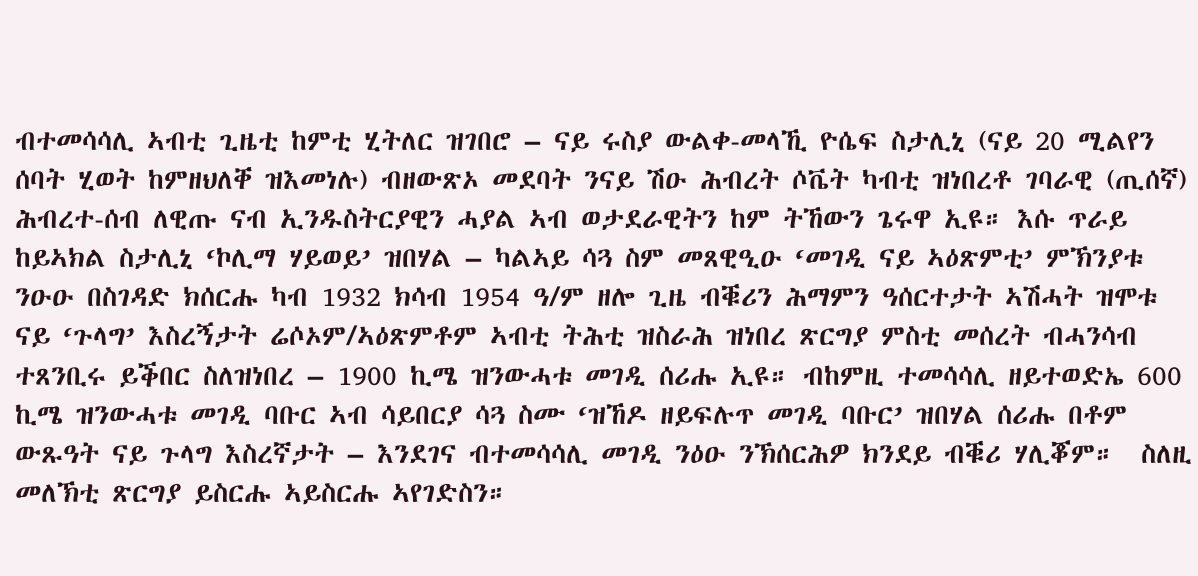ብተመሳሳሊ ኣብቲ ጊዜቲ ከምቲ ሂትለር ዝገበሮ – ናይ ሩስያ ውልቀ-መላኺ ዮሴፍ ስታሊኒ (ናይ 20 ሚልየን ሰባት ሂወት ከምዘህለቐ ዝእመነሉ) ብዘውጽኦ መደባት ንናይ ሽዑ ሕብረት ሶቬት ካብቲ ዝነበረቶ ገባራዊ (ጢሰኛ) ሕብረተ-ሰብ ለዊጡ ናብ ኢንዱስትርያዊን ሓያል ኣብ ወታደራዊትን ከም ትኸውን ጌሩዋ ኢዩ። እሱ ጥራይ ከይኣክል ስታሊኒ ‘ኮሊማ ሃይወይ’ ዝበሃል – ካልኣይ ሳጓ ስም መጸዊዒዑ ‘መገዲ ናይ ኣዕጽምቲ’ ምኽንያቱ ንዑዑ በስገዳድ ክሰርሑ ካብ 1932 ክሳብ 1954 ዓ/ም ዘሎ ጊዜ ብቑሪን ሕማምን ዓሰርተታት ኣሽሓት ዝሞቱ ናይ ‘ጉላግ’ እስረኝታት ሬሶኦም/ኣዕጽምቶም ኣብቲ ትሕቲ ዝስራሕ ዝነበረ ጽርግያ ምስቲ መሰረት ብሓንሳብ ተጸንቢሩ ይቕበር ስለዝነበረ – 1900 ኪሜ ዝንውሓቱ መገዲ ሰሪሑ ኢዩ። ብከምዚ ተመሳሳሊ ዘይተወድኤ 600 ኪሜ ዝንውሓቱ መገዲ ባቡር ኣብ ሳይበርያ ሳጓ ስሙ ‘ዝኸዶ ዘይፍሉጥ መገዲ ባቡር’ ዝበሃል ሰሪሑ በቶም ውጹዓት ናይ ጉላግ እስረኛታት – እንደገና ብተመሳሳሊ መገዲ ንዕዑ ንኽሰርሕዎ ክንደይ ብቑሪ ሃሊቖም።  ስለዚ መለኽቲ ጽርግያ ይስርሑ ኣይስርሑ ኣየገድስን።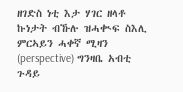ዘገድስ ነቲ እታ ሃገር ዘላቶ ኩነታት ብኹሉ ዝሓቊፍ ስእሊ ምርኣይን ሓቀኛ ሚዛን (perspective) ግንዛቤ አብቲ ጉዳይ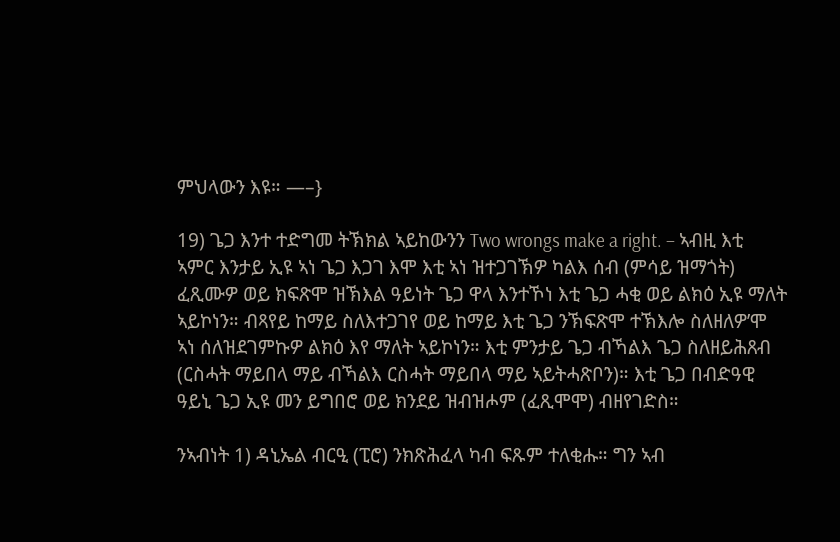ምህላውን እዩ። —–}

19) ጌጋ እንተ ተድግመ ትኽክል ኣይከውንን Two wrongs make a right. – ኣብዚ እቲ ኣምር እንታይ ኢዩ ኣነ ጌጋ እጋገ እሞ እቲ ኣነ ዝተጋገኽዎ ካልእ ሰብ (ምሳይ ዝማጎት) ፈጺሙዎ ወይ ክፍጽሞ ዝኽእል ዓይነት ጌጋ ዋላ እንተኾነ እቲ ጌጋ ሓቂ ወይ ልክዕ ኢዩ ማለት ኣይኮነን። ብጻየይ ከማይ ስለእተጋገየ ወይ ከማይ እቲ ጌጋ ንኽፍጽሞ ተኽእሎ ስለዘለዎ’ሞ ኣነ ሰለዝደገምኩዎ ልክዕ እየ ማለት ኣይኮነን። እቲ ምንታይ ጌጋ ብኻልእ ጌጋ ስለዘይሕጸብ (ርስሓት ማይበላ ማይ ብኻልእ ርስሓት ማይበላ ማይ ኣይትሓጽቦን)። እቲ ጌጋ በብድዓዊ ዓይኒ ጌጋ ኢዩ መን ይግበሮ ወይ ክንደይ ዝብዝሖም (ፈጺሞሞ) ብዘየገድስ።

ንኣብነት 1) ዳኒኤል ብርዒ (ፒሮ) ንክጽሕፈላ ካብ ፍጹም ተለቂሑ። ግን ኣብ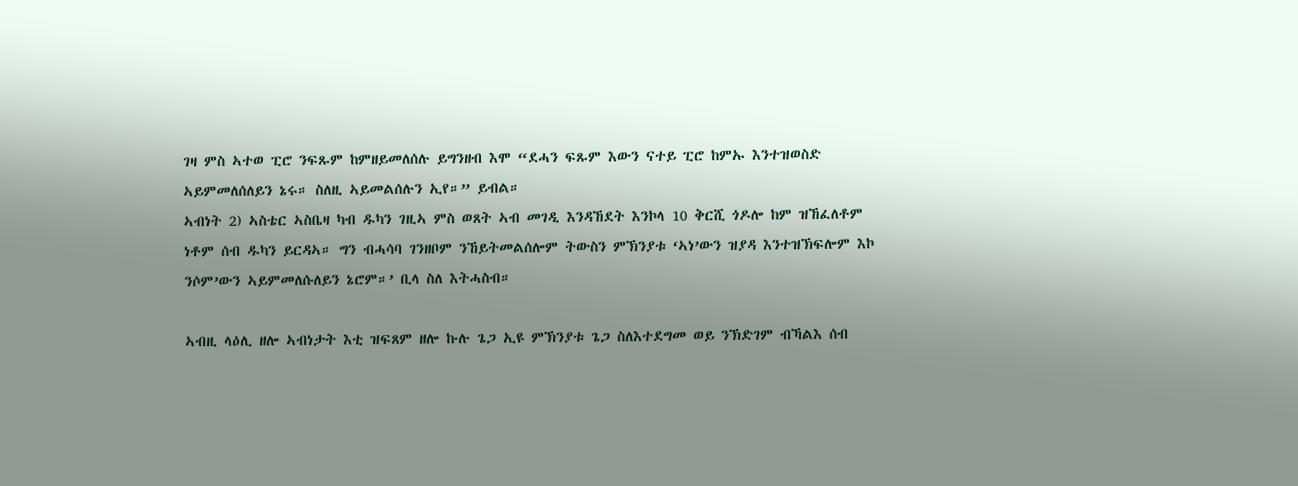ገዛ ምስ ኣተወ ፒሮ ንፍጹም ከምዘይመለሰሉ ይግንዘብ እሞ “ደሓን ፍጹም እውን ናተይ ፒሮ ከምኡ እንተዝወስድ ኣይምመለሰለይን ኔሩ። ስለዚ ኣይመልሰሉን ኢየ።” ይብል።
ኣብነት 2) ኣስቴር ኣስቤዛ ካብ ዱካን ገዚኣ ምስ ወጸት ኣብ መገዲ እንዳኸደት እንኮላ 10 ቅርሺ ጎዶሎ ከም ዝኸፈለቶም ነቶም ሰብ ዱካን ይርዳኣ። ግን ብሓሳባ ገንዘቦም ንኸይትመልሰሎም ትውስን ምኽንያቱ ‘ኣነ’ውን ዝያዳ እንተዝኽፍሎም እኮ ንሶም’ውን ኣይምመለሱለይን ኔሮም።’ ቢላ ስለ እትሓስብ።

ኣብዚ ላዕሊ ዘሎ ኣብነታት እቲ ዝፍጸም ዘሎ ኩሉ ጌጋ ኢዩ ምኽንያቱ ጌጋ ስለእተደግመ ወይ ንኽድገም ብኻልእ ሰብ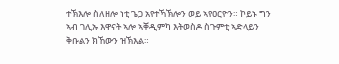ተኽእሎ ስለዘሎ ነቲ ጌጋ አየተኻኽሎን ወይ ኣየዐርዮን። ኮይኑ ግን ኣብ ገሊኡ እዋናት ኣሎ ኣቐዲምካ እትወስዶ ስጉምቲ ኣድላይን ቅቡልን ክኸውን ዝኽእል።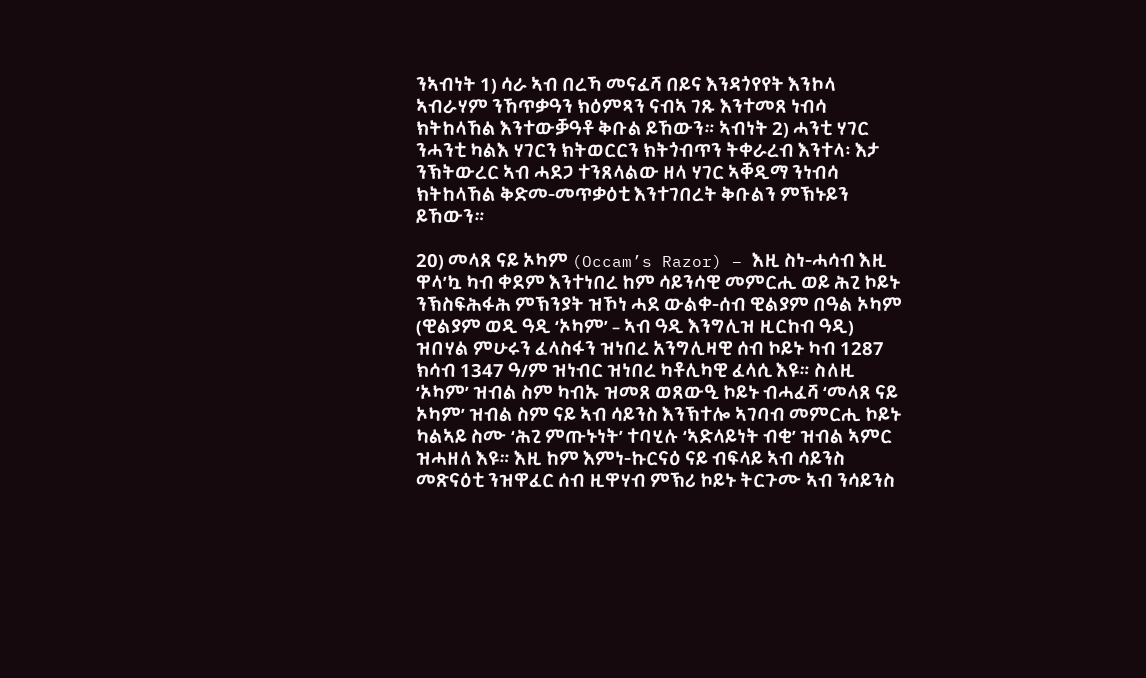ንኣብነት 1) ሳራ ኣብ በረኻ መናፈሻ በይና እንዳጎየየት እንኮላ ኣብራሃም ንኸጥቃዓን ክዕምጻን ናብኣ ገጹ እንተመጸ ነብሳ ክትከላኸል እንተውቓዓቶ ቅቡል ይኸውን። ኣብነት 2) ሓንቲ ሃገር ንሓንቲ ካልእ ሃገርን ክትወርርን ክትጎብጥን ትቀራረብ እንተላ፡ እታ ንኽትውረር ኣብ ሓደጋ ተንጸላልው ዘላ ሃገር ኣቐዲማ ንነብሳ ክትከላኸል ቅድመ-መጥቃዕቲ እንተገበረት ቅቡልን ምኽኑይን ይኸውን።

20) መላጸ ናይ ኦካም (Occam’s Razor) – እዚ ስነ-ሓሳብ እዚ ዋላ’ኳ ካብ ቀደም እንተነበረ ከም ሳይንሳዊ መምርሒ ወይ ሕጊ ኮይኑ ንኽስፍሕፋሕ ምኽንያት ዝኾነ ሓደ ውልቀ-ሰብ ዊልያም በዓል ኦካም (ዊልያም ወዲ ዓዲ ‘ኦካም’ – ኣብ ዓዲ እንግሊዝ ዚርከብ ዓዲ) ዝበሃል ምሁሩን ፈላስፋን ዝነበረ አንግሊዛዊ ሰብ ኮይኑ ካብ 1287 ክሳብ 1347 ዓ/ም ዝነብር ዝነበረ ካቶሊካዊ ፈላሲ እዩ። ስለዚ ‘ኦካም’ ዝብል ስም ካብኡ ዝመጸ ወጸውዒ ኮይኑ ብሓፈሻ ‘መላጸ ናይ ኦካም’ ዝብል ስም ናይ ኣብ ሳይንስ እንኽተሎ ኣገባብ መምርሒ ኮይኑ ካልኣይ ስሙ ‘ሕጊ ምጡኑነት’ ተባሂሉ ‘ኣድላይነት ብቂ’ ዝብል ኣምር ዝሓዘለ እዩ። እዚ ከም እምነ-ኩርናዕ ናይ ብፍላይ ኣብ ሳይንስ መጽናዕቲ ንዝዋፈር ሰብ ዚዋሃብ ምኽሪ ኮይኑ ትርጉሙ ኣብ ንሳይንስ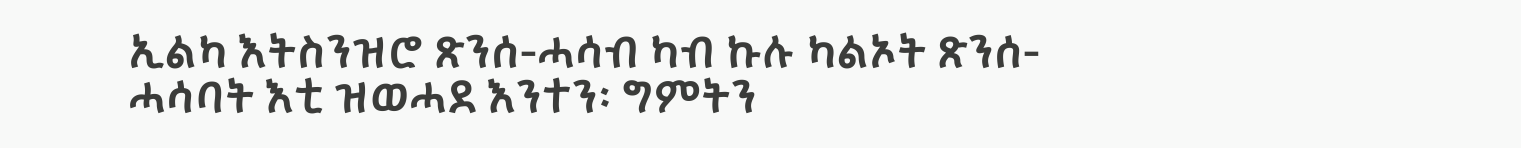ኢልካ እትስንዝሮ ጽንሰ-ሓሳብ ካብ ኩሉ ካልኦት ጽንሰ-ሓሳባት እቲ ዝወሓደ እንተን፡ ግምትን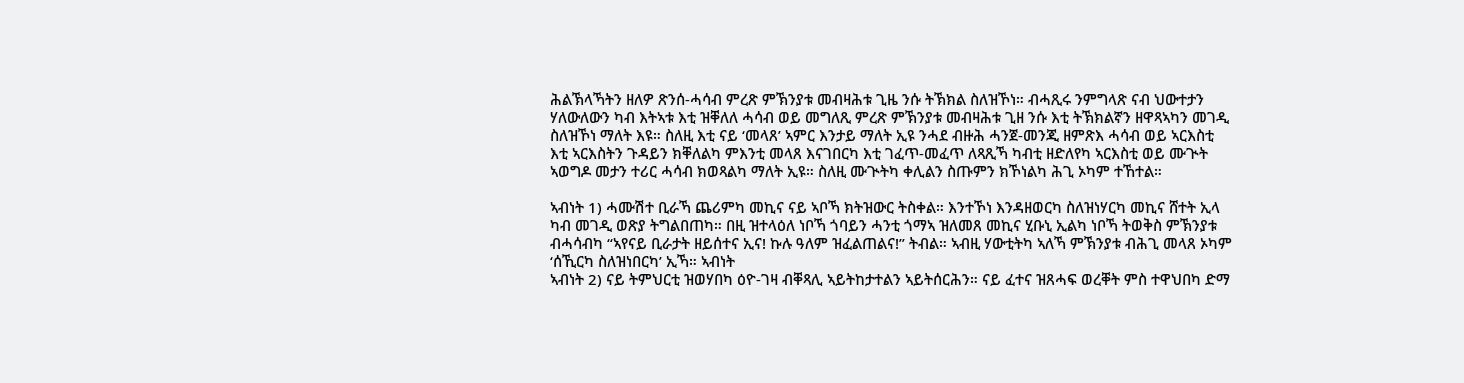ሕልኽላኻትን ዘለዎ ጽንሰ-ሓሳብ ምረጽ ምኽንያቱ መብዛሕቱ ጊዜ ንሱ ትኽክል ስለዝኾነ። ብሓጺሩ ንምግላጽ ናብ ህውተታን ሃለውለውን ካብ እትኣቱ እቲ ዝቐለለ ሓሳብ ወይ መግለጺ ምረጽ ምኽንያቱ መብዛሕቱ ጊዘ ንሱ እቲ ትኽክልኛን ዘዋጻኣካን መገዲ ስለዝኾነ ማለት እዩ። ስለዚ እቲ ናይ ‘መላጸ’ ኣምር እንታይ ማለት ኢዩ ንሓደ ብዙሕ ሓንጀ-መንጂ ዘምጽእ ሓሳብ ወይ ኣርእስቲ እቲ ኣርእስትን ጉዳይን ክቐለልካ ምእንቲ መላጸ እናገበርካ እቲ ገፈጥ-መፈጥ ለጻጺኻ ካብቲ ዘድለየካ ኣርእስቲ ወይ ሙጒት ኣወግዶ መታን ተሪር ሓሳብ ክወጻልካ ማለት ኢዩ። ስለዚ ሙጒትካ ቀሊልን ስጡምን ክኾነልካ ሕጊ ኦካም ተኸተል።

ኣብነት 1) ሓሙሽተ ቢራኻ ጨሪምካ መኪና ናይ ኣቦኻ ክትዝውር ትስቀል። እንተኾነ እንዳዘወርካ ስለዝነሃርካ መኪና ሸተት ኢላ ካብ መገዲ ወጽያ ትግልበጠካ። በዚ ዝተላዕለ ነቦኻ ጎባይን ሓንቲ ጎማኣ ዝለመጸ መኪና ሂቡኒ ኢልካ ነቦኻ ትወቅስ ምኽንያቱ ብሓሳብካ “ኣየናይ ቢራታት ዘይሰተና ኢና! ኩሉ ዓለም ዝፈልጠልና!” ትብል። ኣብዚ ሃውቲትካ ኣለኻ ምኽንያቱ ብሕጊ መላጸ ኦካም ‘ሰኺርካ ስለዝነበርካ’ ኢኻ። ኣብነት
ኣብነት 2) ናይ ትምህርቲ ዝወሃበካ ዕዮ-ገዛ ብቐጻሊ ኣይትከታተልን ኣይትሰርሕን። ናይ ፈተና ዝጸሓፍ ወረቐት ምስ ተዋህበካ ድማ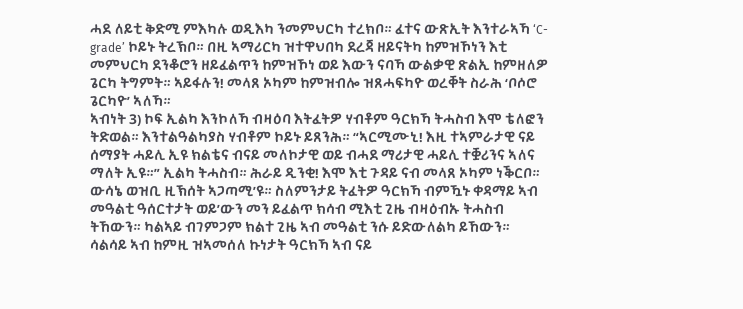ሓደ ለይቲ ቅድሚ ምእካሉ ወዲእካ ንመምህርካ ተረክቦ። ፈተና ውጽኢት እንተራኣኻ ‘C-grade’ ኮይኑ ትረኽቦ። በዚ ኣማሪርካ ዝተዋህበካ ደረጃ ዘይናትካ ከምዝኾነን እቲ መምህርካ ደንቆሮን ዘይፈልጥን ከምዝኾነ ወይ እውን ናባኻ ውልቃዊ ጽልኢ ከምዘለዎ ጌርካ ትግምት። ኣይፋሉን! መላጸ ኦካም ከምዝብሎ ዝጸሓፍካዮ ወረቐት ስራሕ ‘ቦሶሮ ጌርካዮ’ ኣለኻ።
ኣብነት 3) ኮፍ ኢልካ እንኮለኻ ብዛዕባ እትፈትዎ ሃብቶም ዓርክኻ ትሓስብ እሞ ቴለፎን ትድወል። እንተልዓልካያስ ሃብቶም ኮይኑ ይጸንሕ። “ኣርሚሙኒ! እዚ ተኣምራታዊ ናይ ሰማያት ሓይሊ ኢዩ ክልቴና ብናይ መለኮታዊ ወይ ብሓደ ማሪታዊ ሓይሊ ተቛሪንና ኣለና ማለት ኢዩ።” ኢልካ ትሓስብ። ሕራይ ዲንቂ! እሞ እቲ ጉዳይ ናብ መላጸ ኦካም ነቕርቦ። ውሳኔ ወዝቢ ዚኽሰት ኣጋጣሚ’ዩ። ስለምንታይ ትፈትዎ ዓርክኻ ብምዃኑ ቀዳማይ ኣብ መዓልቲ ዓሰርተታት ወይ’ውን መን ይፈልጥ ክሳብ ሚእቲ ጊዜ ብዛዕብኡ ትሓስብ ትኸውን። ካልኣይ ብገምጋም ክልተ ጊዜ ኣብ መዓልቲ ንሱ ይድውለልካ ይኸውን። ሳልሳይ ኣብ ከምዚ ዝኣመሰለ ኩነታት ዓርክኻ ኣብ ናይ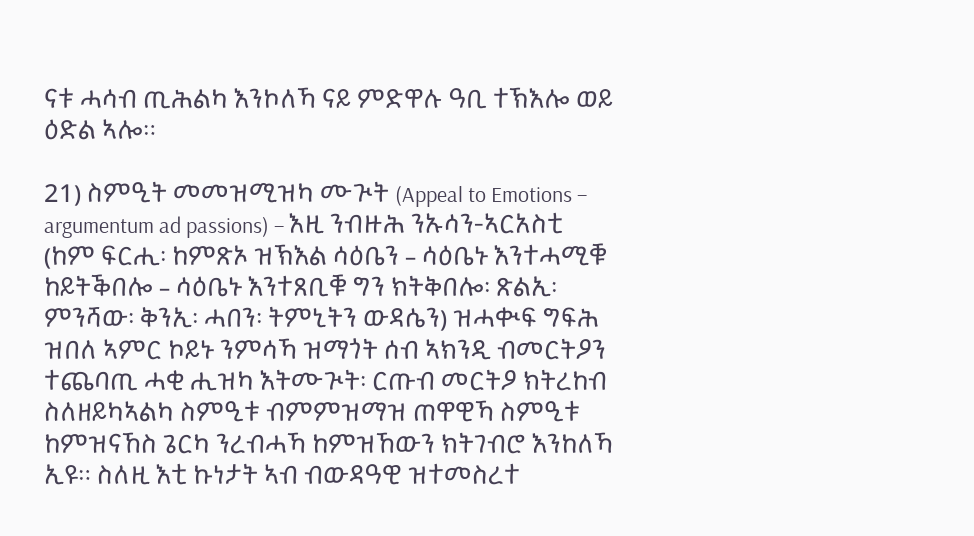ናቱ ሓሳብ ጢሕልካ እንኮለኻ ናይ ምድዋሉ ዓቢ ተኽእሎ ወይ ዕድል ኣሎ።

21) ስምዒት መመዝሚዝካ ሙጒት (Appeal to Emotions – argumentum ad passions) – እዚ ንብዙሕ ንኡሳን-ኣርአስቲ (ከም ፍርሒ፡ ከምጽኦ ዝኽእል ሳዕቤን – ሳዕቤኑ እንተሓሚቑ ከይትቕበሎ – ሳዕቤኑ እንተጸቢቑ ግን ክትቅበሎ፡ ጽልኢ፡ ምንሻው፡ ቅንኢ፡ ሓበን፡ ትምኒትን ውዳሴን) ዝሓቊፍ ግፍሕ ዝበለ ኣምር ኮይኑ ንምሳኻ ዝማጎት ሰብ ኣክንዲ ብመርትዖን ተጨባጢ ሓቂ ሒዝካ እትሙጒት፡ ርጡብ መርትዖ ክትረከብ ስለዘይካኣልካ ስምዒቱ ብምምዝማዝ ጠዋዊኻ ስምዒቱ ከምዝናኸስ ጌርካ ንረብሓኻ ከምዝኸውን ክትገብሮ እንከለኻ ኢዩ። ስለዚ እቲ ኩነታት ኣብ ብውዳዓዊ ዝተመስረተ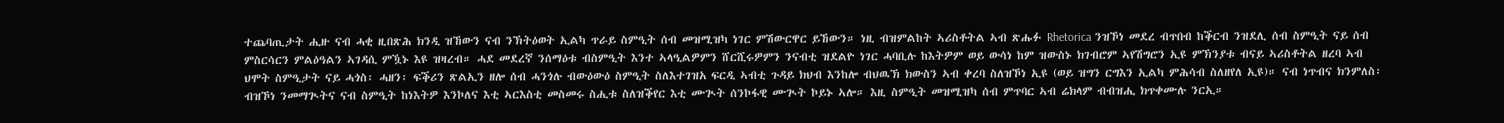ተጨባጢታት ሒዙ ናብ ሓቂ ዚበጽሕ ክንዲ ዝኸውን ናብ ንኽትዕወት ኢልካ ጥራይ ስምዒት ሰብ መዝሚዝካ ነገር ምሽውርዋር ይኸውን። ነዚ ብዝምልከት ኣሪስቶትል ኣብ ጽሑፉ Rhetorica ንዝኾነ መደረ ብጥበብ ከቕርብ ንዝደሊ ሰብ ስምዒት ናይ ሰብ ምስርሳርን ምልዕዓልን ኣገዳሲ ምዃኑ እዩ ዝዛረብ። ሓደ መደረኛ ንሰማዕቱ ብስምዒት እንተ ኣላዒልዎምን ሸርሺሩዎምን ንናብቲ ዝደልዮ ነገር ሓባቢሉ ከእትዎም ወይ ውሳነ ከም ዝውስኑ ክገብሮም ኣየሽግሮን ኢዩ ምኽንያቱ ብናይ ኣሪስቶትል ዘረባ ኣብ ህሞት ስምዒታት ናይ ሓጎስ፡ ሓዘን፡ ፍቕሪን ጽልኢን ዘሎ ሰብ ሓንጎሉ ብውዕውዕ ስምዒት ስለእተገዝአ ፍርዲ ኣብቲ ጉዳይ ክህብ እንከሎ ብህዉኽ ክውስን ኣብ ቀረባ ስለዝኾነ ኢዩ (ወይ ዝግን ርግእን ኢልካ ምሕሳብ ስለዘየለ ኢዩ)። ናብ ነጥብና ክንምለስ፡ ብዝኾነ ንመማጒትና ናብ ስምዒት ከነእትዎ እንኮለና እቲ ኣርእስቲ መስመሩ ስሒቱ ስለዝቕየር እቲ ሙጒት ሰንኮፋዊ ሙጒት ኮይኑ ኣሎ። እዚ ስምዒት መዝሚዝካ ሰብ ምጥባር ኣብ ሬክላም ብብዝሒ ክጥቀሙሉ ንርኢ።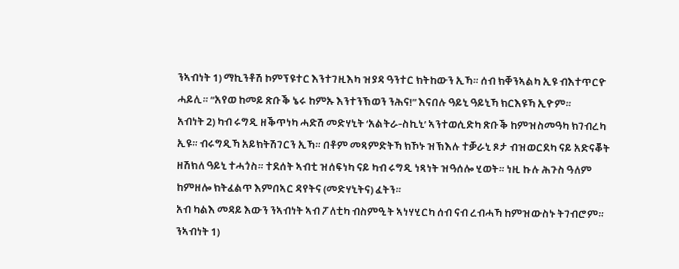ንኣብነት 1) ማኪንቶሽ ኮምፕዩተር እንተገዚእካ ዝያዳ ዓንተር ክትከውን ኢኻ። ሰብ ክቐንኣልካ ኢዩ ብእተጥርዮ ሓይሊ። “አየወ ከመይ ጽቡቕ ኔሩ ከምኡ እንተንኽወን ንሕና!” እናበሉ ዓይኒ ዓይኒኻ ክርእዩኻ ኢዮም።
አብነት 2) ካብ ሩግዲ ዘቕጥነካ ሓድሽ መድሃኒት ‘አልትራ-ስኪኒ’ ኣንተወሲድካ ጽቡቕ ከምዝስመዓካ ክገብረካ ኢዩ። ብሩግዲኻ አይክትሽገርን ኢኻ። በቶም መጻምድትኻ ክኾኑ ዝኽእሉ ተቓራኒ ጾታ ብዝወርደካ ናይ አድናቖት ዘሽክለ ዓይኒ ተሓጎስ። ተደሰት ኣብቲ ዝሰፍነካ ናይ ካብ ሩግዲ ነጻነት ዝዓሰሎ ሂወት። ነዚ ኩሉ ሕጉስ ዓለም ከምዘሎ ክትፈልጥ እምበኣር ዳየትና (መድሃኒትና) ፈትን።
አብ ካልእ መዳይ እውን ንኣብነት ኣብ ፖለቲካ ብስምዒት ኣነሃሂርካ ሰብ ናብ ረብሓኻ ከምዝውስኑ ትገብሮም። ንኣብነት 1)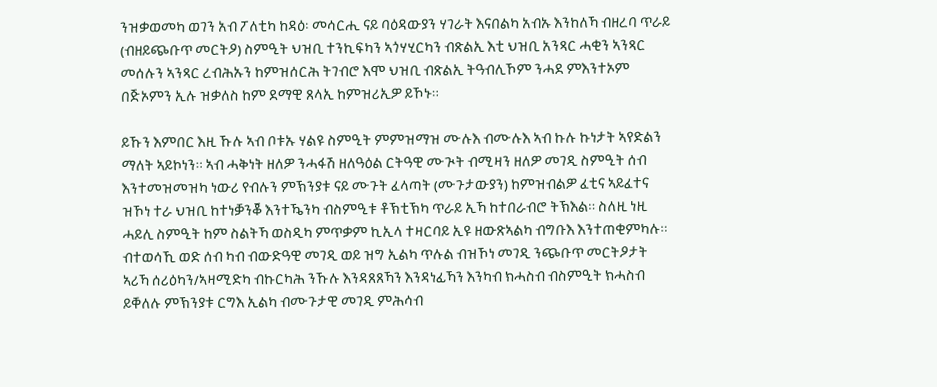ንዝቃወመካ ወገን አብ ፖለቲካ ከዳዕ፡ መሳርሒ ናይ ባዕዳውያን ሃገራት እናበልካ አብኡ እንከለኻ ብዘረባ ጥራይ (ብዘይጭቡጥ መርትዖ) ስምዒት ህዝቢ ተንኪፍካን ኣጎሃሂርካን ብጽልኢ እቲ ህዝቢ አንጻር ሓቂን ኣንጻር መሰሉን ኣንጻር ረብሕኡን ከምዝሰርሕ ትገብሮ እሞ ህዝቢ ብጽልኢ ትዓብሊኾም ንሓደ ምእንተኦም በጅኦምን ኢሉ ዝቃለስ ከም ደማዊ ጸላኢ ከምዝሪኢዎ ይኾኑ።

ይኹን እምበር እዚ ኹሉ ኣብ ቦቱኡ ሃልዩ ስምዒት ምምዝማዝ ሙሉእ ብሙሉእ ኣብ ኩሉ ኩነታት ኣየድልን ማለት ኣይኮነን። ኣብ ሓቅነት ዘለዎ ንሓፋሽ ዘለዓዕል ርትዓዊ ሙጒት ብሚዛን ዘለዎ መገዲ ስምዒት ሰብ እንተመዝመዝካ ነውሪ የብሉን ምኽንያቱ ናይ ሙጉት ፈላጣት (ሙጉታውያን) ከምዝብልዎ ፈቲና ኣይፈተና ዝኾነ ተራ ህዝቢ ከተነቓንቖ እንተዄንካ ብስምዒቱ ቶኽቲኽካ ጥራይ ኢኻ ከተበራብሮ ትኽእል። ስለዚ ነዚ ሓይሊ ስምዒት ከም ስልትኻ ወስዲካ ምጥቃም ኪኢላ ተዛርባይ ኢዩ ዘውጽኣልካ ብግቡእ እንተጠቂምካሉ።  ብተወሳኺ ወድ ሰብ ካብ ብውድዓዊ መገዲ ወይ ዝግ ኢልካ ጥሉል ብዝኾነ መገዲ ንጭቡጥ መርትዖታት ኣሪኻ ሰሪዕካን/ኣዛሚድካ ብኩርካሕ ንኹሉ እንዳጸጸኻን እንዳነፊኻን እንካብ ክሓስብ ብስምዒት ክሓስብ ይቐለሉ ምኽንያቱ ርግእ ኢልካ ብሙጉታዊ መገዲ ምሕሳብ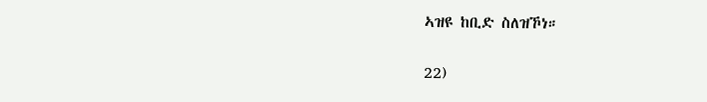ኣዝዩ ከቢድ ስለዝኾነ።

22)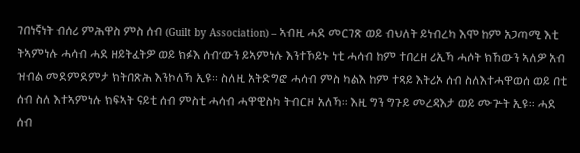ገበነኛነት ብሰሪ ምሕዋስ ምስ ሰብ (Guilt by Association) – ኣብዚ ሓደ መርገጽ ወይ ብህለት ይነብረካ እሞ ከም አጋጣሚ እቲ ትኣምነሉ ሓሳብ ሓደ ዘይትፈትዎ ወይ ክፉእ ሰብ’ውን ይኣምነሉ እንተኾይኑ ነቲ ሓሳብ ከም ተበረዘ ሪኢኻ ሓሶት ክኸውን ኣለዎ አብ ዝብል መደምደምታ ክትበጽሕ እንኮለኻ ኢዩ። ስለዚ አትድግፎ ሓሳብ ምስ ካልእ ከም ተጻይ እትሪኦ ሰብ ስለእተሓዋወሰ ወይ በቲ ሰብ ስለ እተኣምነሉ ክፍኣት ናይቲ ሰብ ምስቲ ሓሳብ ሓዋዊስካ ትብርዞ አለኻ። እዚ ግን ግጉይ መረዳእታ ወይ ሙጕት ኢዩ። ሓደ ሰብ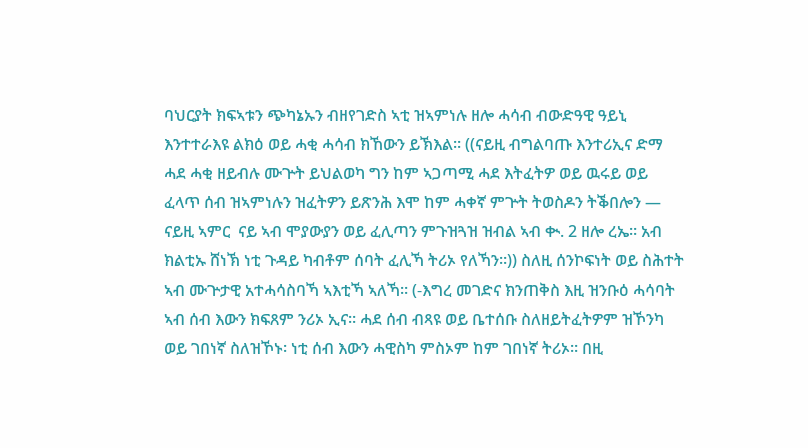ባህርያት ክፍኣቱን ጭካኔኡን ብዘየገድስ ኣቲ ዝኣምነሉ ዘሎ ሓሳብ ብውድዓዊ ዓይኒ እንተተራእዩ ልክዕ ወይ ሓቂ ሓሳብ ክኸውን ይኽእል። ((ናይዚ ብግልባጡ እንተሪኢና ድማ ሓደ ሓቂ ዘይብሉ ሙጕት ይህልወካ ግን ከም ኣጋጣሚ ሓደ እትፈትዎ ወይ ዉሩይ ወይ ፈላጥ ሰብ ዝኣምነሉን ዝፈትዎን ይጽንሕ እሞ ከም ሓቀኛ ምጕት ትወስዶን ትቕበሎን — ናይዚ ኣምር  ናይ ኣብ ሞያውያን ወይ ፈሊጣን ምጉዝጓዝ ዝብል ኣብ ቊ. 2 ዘሎ ረኤ። አብ ክልቲኡ ሸነኽ ነቲ ጉዳይ ካብቶም ሰባት ፈሊኻ ትሪኦ የለኻን።)) ስለዚ ሰንኮፍነት ወይ ስሕተት ኣብ ሙጕታዊ አተሓሳስባኻ ኣእቲኻ ኣለኻ። (-እግረ መገድና ክንጠቅስ እዚ ዝንቡዕ ሓሳባት ኣብ ሰብ እውን ክፍጸም ንሪኦ ኢና። ሓደ ሰብ ብጻዩ ወይ ቤተሰቡ ስለዘይትፈትዎም ዝኾንካ ወይ ገበነኛ ስለዝኾኑ፡ ነቲ ሰብ እውን ሓዊስካ ምስኦም ከም ገበነኛ ትሪኦ። በዚ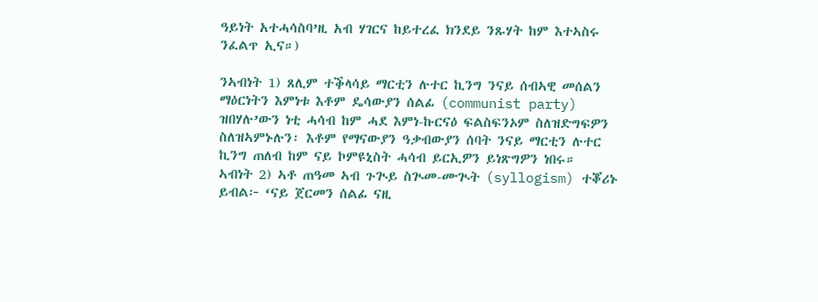ዓይነት አተሓሳስባ’ዚ አብ ሃገርና ከይተረፈ ክንደይ ንጹሃት ከም እተኣስሩ ንፈልጥ ኢና።)

ንኣብነት 1) ጸሊም ተቕላሳይ ማርቲን ሉተር ኪንግ ንናይ ሰብኣዊ መሰልን ማዕርነትን እምነቱ እቶም ዴሳውያን ሰልፊ (communist party) ዝበሃሉ’ውን ነቲ ሓሳብ ከም ሓደ እምነ-ኩርናዕ ፍልስፍንኦም ስለዝድግፍዎን ስለዝኣምኑሉን፡ እቶም የማናውያን ዓቃብውያን ሰባት ንናይ ማርቲን ሉተር ኪንግ ጠለብ ከም ናይ ኮምዩኒስት ሓሳብ ይርኢዎን ይነጽግዎን ነበሩ።
ኣብነት 2) ኣቶ ጠዓመ ኣብ ጉጒይ ስጒመ-ሙጒት (syllogism) ተቖሪኑ ይብል፦ ‘ናይ ጀርመን ሰልፊ ናዚ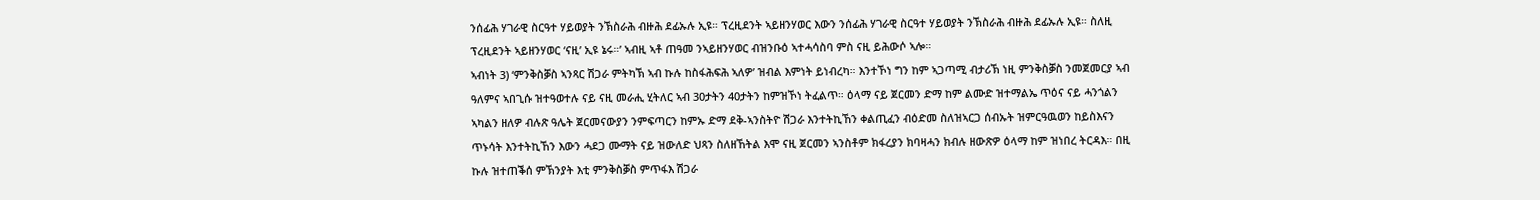ንሰፊሕ ሃገራዊ ስርዓተ ሃይወያት ንኽስራሕ ብዙሕ ደፊኡሉ ኢዩ። ፕረዚደንት ኣይዘንሃወር እውን ንሰፊሕ ሃገራዊ ስርዓተ ሃይወያት ንኽስራሕ ብዙሕ ደፊኡሉ ኢዩ። ስለዚ ፕረዚደንት ኣይዘንሃወር ‘ናዚ’ ኢዩ ኔሩ።’ ኣብዚ ኣቶ ጠዓመ ንኣይዘንሃወር ብዝንቡዕ ኣተሓሳስባ ምስ ናዚ ይሕውሶ ኣሎ።
ኣብነት 3) ‘ምንቅስቓስ ኣንጻር ሽጋራ ምትካኽ ኣብ ኩሉ ከስፋሕፍሕ ኣለዎ’ ዝብል እምነት ይነብረካ። እንተኾነ ግን ከም ኣጋጣሚ ብታሪኽ ነዚ ምንቅስቓስ ንመጀመርያ ኣብ ዓለምና ኣበጊሱ ዝተዓወተሉ ናይ ናዚ መራሒ ሂትለር ኣብ 30ታትን 40ታትን ከምዝኾነ ትፈልጥ። ዕላማ ናይ ጀርመን ድማ ከም ልሙድ ዝተማልኤ ጥዕና ናይ ሓንጎልን ኣካልን ዘለዎ ብሉጽ ዓሌት ጀርመናውያን ንምፍጣርን ከምኡ ድማ ደቅ-ኣንስትዮ ሽጋራ እንተትኪኸን ቀልጢፈን ብዕድመ ስለዝኣርጋ ሰብኡት ዝምርዓዉወን ከይስእናን ጥኑሳት እንተትኪኸን እውን ሓደጋ ሙማት ናይ ዝውለድ ህጻን ስለዘኸትል እሞ ናዚ ጀርመን ኣንስቶም ክፋረያን ክባዛሓን ክብሉ ዘውጽዎ ዕላማ ከም ዝነበረ ትርዳእ። በዚ ኩሉ ዝተጠቕሰ ምኽንያት እቲ ምንቅስቓስ ምጥፋእ ሽጋራ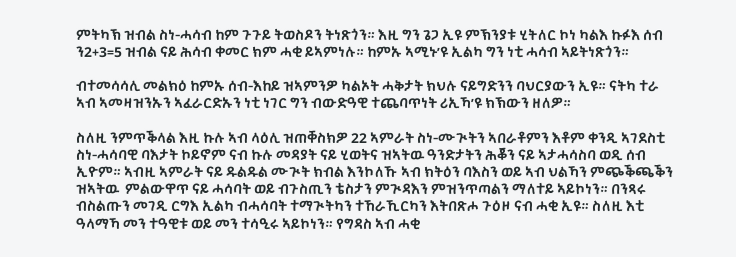ምትካኽ ዝብል ስነ-ሓሳብ ከም ጉጉይ ትወስዶን ትነጽጎን። እዚ ግን ጌጋ ኢዩ ምኽንያቱ ሂትለር ኮነ ካልእ ኩፉእ ሰብ ን2+3=5 ዝብል ናይ ሕሳብ ቀመር ክም ሓቂ ይኣምነሉ። ከምኡ ኣሚኑ’ዩ ኢልካ ግን ነቲ ሓሳብ ኣይትነጽጎን።

ብተመሳሳሊ መልክዕ ከምኡ ሰብ-እከይ ዝኣምንዎ ካልኦት ሓቅታት ክህሉ ናይግድንን ባህርያውን ኢዩ። ናትካ ተራ ኣብ ኣመዛዝንኡን ኣፈራርድኡን ነቲ ነገር ግን ብውድዓዊ ተጨባጥነት ሪኢኻ’ዩ ክኽውን ዘለዎ።

ስለዚ ንምጥቕላል እዚ ኩሉ ኣብ ላዕሊ ዝጠቐስክዎ 22 ኣምራት ስነ-ሙጒትን ኣበራቶምን እቶም ቀንዲ ኣገደስቲ ስነ-ሓሳባዊ ባእታት ኮይኖም ናብ ኩሉ መዳያት ናይ ሂወትና ዝኣትዉ ዓንድታትን ሕቖን ናይ ኣታሓሳስባ ወዲ ሰብ ኢዮም። ኣብዚ ኣምራት ናይ ዱልዱል ሙጒት ክብል እንኮለኹ ኣብ ክትዕን ባእስን ወይ ኣብ ህልኻን ምጭቕጫቕን ዝኣትዉ  ምልውዋጥ ናይ ሓሳባት ወይ ብጉስጢን ቴስታን ምጒዳእን ምዝንጥጣልን ማለተይ ኣይኮነን። በንጻሩ ብስልጡን መገዲ ርግእ ኢልካ ብሓሳባት ተማጒትካን ተኸራኺርካን እትበጽሖ ጉዕዞ ናብ ሓቂ ኢዩ። ስለዚ እቲ ዓላማኻ መን ተዓዊቱ ወይ መን ተሳዒሩ ኣይኮነን። የግዳስ ኣብ ሓቂ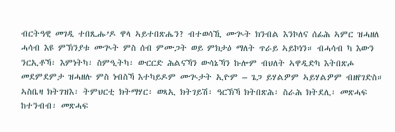ብርትዓዊ መገዲ ተበጺሑ’ዶ ዋላ ኣይተበጽሔን? ብተወሳኺ ሙጒት ክንብል እንኮለና ሰፊሕ ኣምር ዝሓዘለ ሓሳብ እዩ ምኽንያቱ ሙጒት ምስ ሰብ ምሙጋት ወይ ምክታዕ ማለት ጥራይ ኣይኮነን። ብሓሳብ ካ እውን ንርኢቶኻ፡ እምነትካ፡ ስምዒትካ፡ ውርርድ ሕልናኻን ውሳኔኻን ኩሎም ብህለት ኣዋዲድካ እትበጽሖ መደምደምታ ዝሓዘሉ ምስ ነብስኻ እተካይዶም ሙጒታት ኢዮም – ጌጋ ይሃልዎም ኣይሃልዎም ብዘየገድስ። ኣስቤዛ ክትገዝእ፡ ትምህርቲ ክትማሃር፡ ወጻኢ ክትገይሽ፡ ዓርኽኻ ክትበጽሕ፡ ስራሕ ክትደሊ፡ መጽሓፍ ከተንብብ፡ መጽሓፍ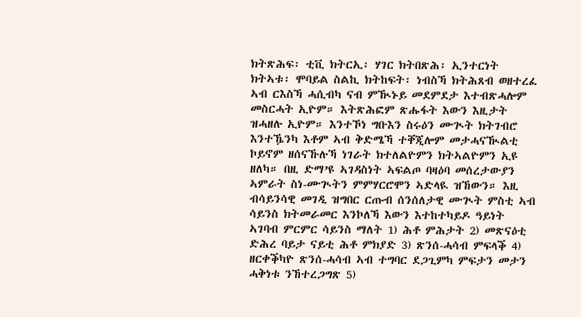ክትጽሕፍ፡ ቲቪ ክትርኢ፡ ሃገር ክትበጽሕ፡ ኢንተርነት ክትኣቱ፡ ሞባይል ስልኪ ክትከፍት፡ ነብስኻ ክትሕጸብ ወዘተረፈ ኣብ ርእስኻ ሓሲብካ ናብ ምዂኑይ መደምደታ እተብጽሓሎም መስርሓት ኢዮም። እትጽሕፎም ጽሑፋት እውን እዚታት ዝሓዘሉ ኢዮም። እንተኾነ ግቡእን ስሩዕን ሙጒት ክትገብሮ እንተዄንካ እቶም ኣብ ቅድሜኻ ተቐጂሎም መታሓናዂልቲ ኮይኖም ዘሰናኹሉኻ ነገራት ክተለልዮምን ክትኣልዮምን ኢዩ ዘለካ። በዚ ድማ’ዩ ኣገዳስነት ኣፍልጦ ባዛዕባ መሰረታውያን ኣምራት ስነ-ሙጒትን ምምሃርሮሞን ኣድላዪ ዝኸውን። እዚ ብሳይንሳዊ መገዲ ዝግበር ርጡብ ሰንሰለታዊ ሙጒት ምስቲ ኣብ ሳይንስ ክትመራመር እንኮለኻ እውን እተከተካይዶ ዓይነት ኣገባብ ምርምር ሳይንስ ማለት 1) ሕቶ ምሕታት 2) መጽናዕቲ ድሕረ ባይታ ናይቲ ሕቶ ምክያድ 3) ጽንሰ-ሓሳብ ምፍላቕ 4) ዘርቀቕካዮ ጽንሰ-ሓሳብ ኣብ ተግባር ደጋጊምካ ምፍታን መታን ሓቅነቱ ንኸተረጋግጽ 5)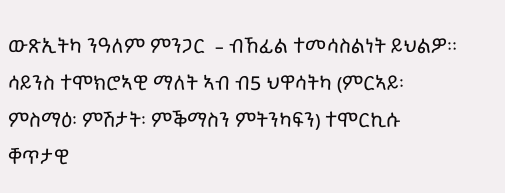ውጽኢትካ ንዓለም ምንጋር  – ብኸፊል ተመሳስልነት ይህልዎ። ሳይንስ ተሞክሮኣዊ ማለት ኣብ ብ5 ህዋሳትካ (ምርኣይ፡ ምስማዕ፡ ምሽታት፡ ምቕማስን ምትንካፍን) ተሞርኪሱ ቐጥታዊ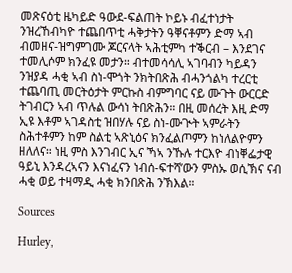መጽናዕቲ ዜካይድ ዓውደ-ፍልጠት ኮይኑ ብፈተነታት ንዝረኸብካዮ ተጨበጥቲ ሓቅታትን ዓቐናቶምን ድማ ኣብ ብመዘና-ዝግምገሙ ጆርናላት ኣሕቲምካ ተቕርብ – እንደገና ተመሊሶም ክንፈዩ መታን። ብተመሳሳሊ ኣገባብን ካይዳን ንዝያዳ ሓቂ ኣብ ስነ-ሞጎት ንክትበጽሕ ብሓንጎልካ ተረርቲ ተጨባጢ መርትዕታት ምርኩስ ብምግባር ናይ ሙጉት ውርርድ ትገብርን ኣብ ጥሉል ውሳነ ትበጽሕን። በዚ መሰረት እዚ ድማ ኢዩ እቶም ኣገዳስቲ ዝበሃሉ ናይ ስነ-ሙጒት ኣምራትን ስሕተቶምን ከም ስልቲ ኣጽኒዕና ክንፈልጦምን ከነለልዮምን ዘለለና። ነዚ ምስ እንገብር ኢና ኻኣ ንኹሉ ተርእዮ ብነቐፌታዊ ዓይኒ እንዳረኣናን እናነፈናን ነብሰ-ፍተሻ’ውን ምስኡ ወሲኽና ናብ ሓቂ ወይ ተዛማዲ ሓቂ ክንበጽሕ ንኽእል።

Sources

Hurley,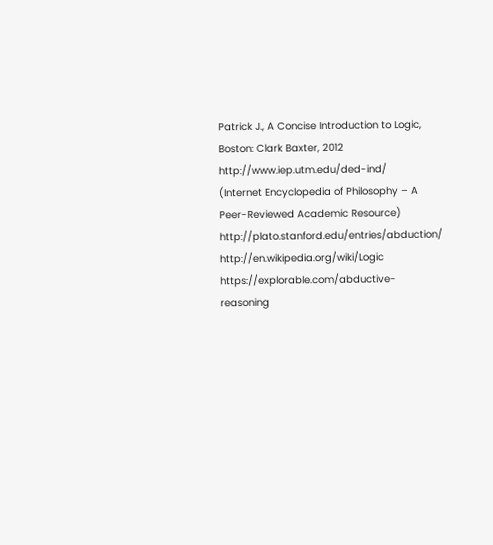Patrick J., A Concise Introduction to Logic, Boston: Clark Baxter, 2012
http://www.iep.utm.edu/ded-ind/
(Internet Encyclopedia of Philosophy – A Peer-Reviewed Academic Resource)
http://plato.stanford.edu/entries/abduction/
http://en.wikipedia.org/wiki/Logic
https://explorable.com/abductive-reasoning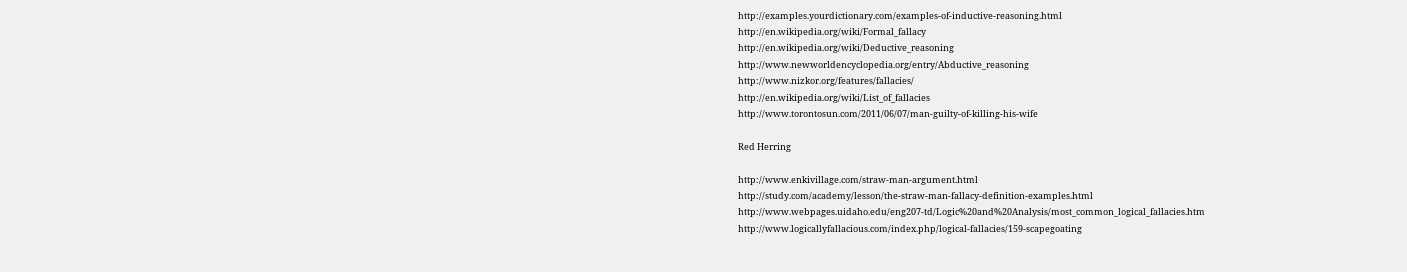http://examples.yourdictionary.com/examples-of-inductive-reasoning.html
http://en.wikipedia.org/wiki/Formal_fallacy
http://en.wikipedia.org/wiki/Deductive_reasoning
http://www.newworldencyclopedia.org/entry/Abductive_reasoning
http://www.nizkor.org/features/fallacies/
http://en.wikipedia.org/wiki/List_of_fallacies
http://www.torontosun.com/2011/06/07/man-guilty-of-killing-his-wife

Red Herring

http://www.enkivillage.com/straw-man-argument.html
http://study.com/academy/lesson/the-straw-man-fallacy-definition-examples.html
http://www.webpages.uidaho.edu/eng207-td/Logic%20and%20Analysis/most_common_logical_fallacies.htm
http://www.logicallyfallacious.com/index.php/logical-fallacies/159-scapegoating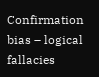Confirmation bias – logical fallacies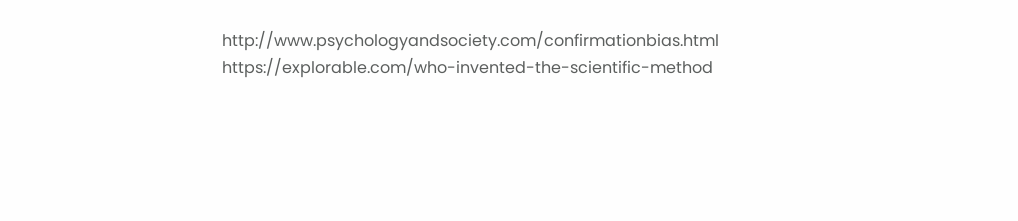http://www.psychologyandsociety.com/confirmationbias.html
https://explorable.com/who-invented-the-scientific-method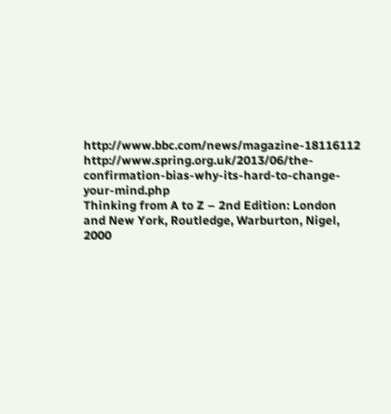http://www.bbc.com/news/magazine-18116112
http://www.spring.org.uk/2013/06/the-confirmation-bias-why-its-hard-to-change-your-mind.php
Thinking from A to Z – 2nd Edition: London and New York, Routledge, Warburton, Nigel, 2000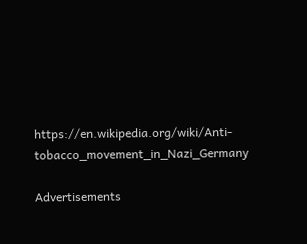https://en.wikipedia.org/wiki/Anti-tobacco_movement_in_Nazi_Germany

Advertisements